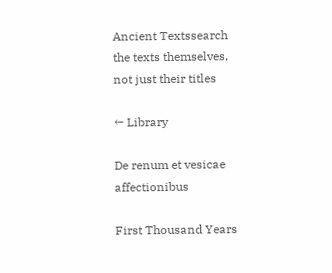Ancient Textssearch the texts themselves, not just their titles

← Library

De renum et vesicae affectionibus

First Thousand Years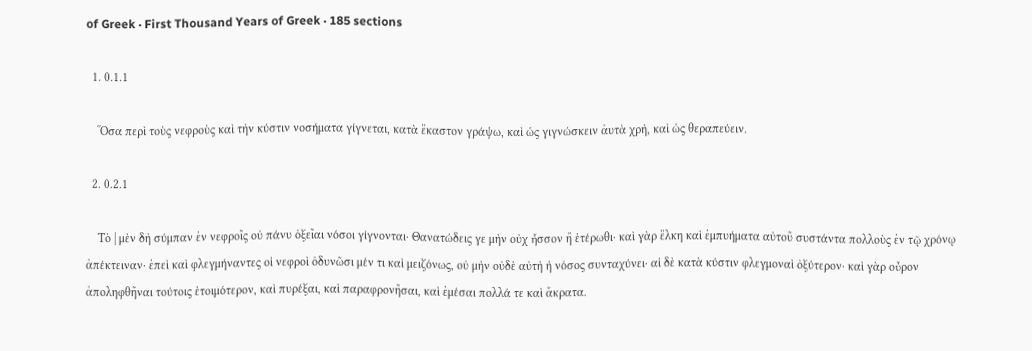of Greek · First Thousand Years of Greek · 185 sections

  1. 0.1.1

    Ὅσα περὶ τοὺς νεφροὺς καὶ τὴν κύστιν νοσήματα γίγνεται, κατὰ ἕκαστον γράψω, καὶ ὡς γιγνώσκειν ἀυτὰ χρὴ, καὶ ὡς θεραπεύειν.

  2. 0.2.1

    Τὸ | μὲν δὴ σύμπαν ἐν νεφροῖς οὐ πάνυ ὀξεῖαι νόσοι γίγνονται· Θανατώδεις γε μὴν οὐχ ἧσσον ἢ ἑτέρωθι· καὶ γὰρ ἕλκη καὶ ἐμπυήματα αὐτοῦ συστάντα πολλοὺς ἐν τῷ χρόνῳ ἀπέκτειναν· ἐπεὶ καὶ φλεγμήναντες οἱ νεφροὶ ὀδυνῶσι μέν τι καὶ μειζόνως, οὐ μὴν οὐδὲ αὐτὴ ἡ νόσος συνταχύνει· αἱ δὲ κατὰ κύστιν φλεγμοναὶ ὀξύτερον· καὶ γὰρ οὖρον ἀποληφθῆναι τούτοις ἑτοιμότερον, καὶ πυρέξαι, καὶ παραφρονῆσαι, καὶ ἐμέσαι πολλά τε καὶ ἄκρατα.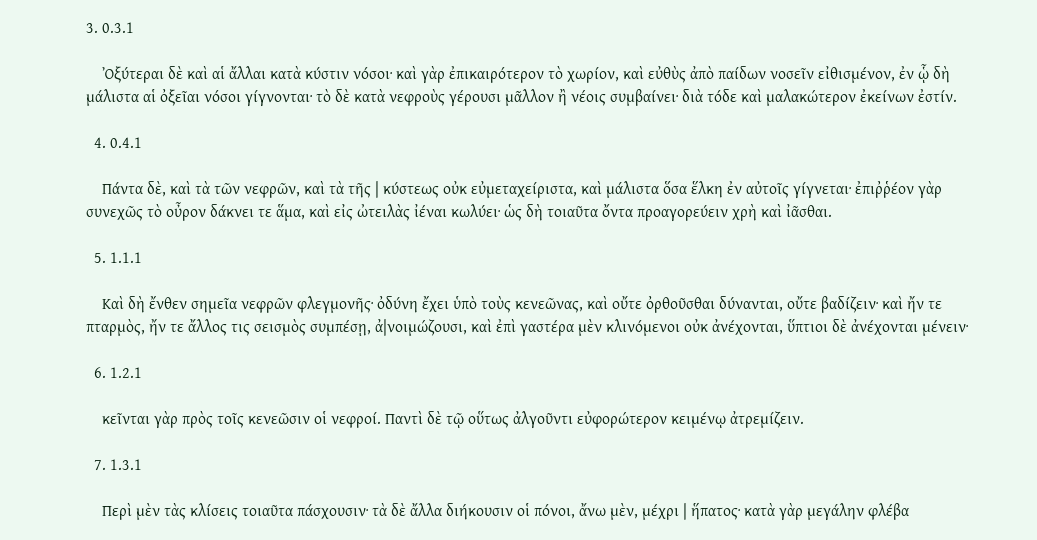3. 0.3.1

    Ὀξύτεραι δὲ καὶ αἱ ἄλλαι κατὰ κύστιν νόσοι· καὶ γὰρ ἐπικαιρότερον τὸ χωρίον, καὶ εὐθὺς ἀπὸ παίδων νοσεῖν εἰθισμένον, ἐν ᾧ δὴ μάλιστα αἱ ὀξεῖαι νόσοι γίγνονται· τὸ δὲ κατὰ νεφροὺς γέρουσι μᾶλλον ἢ νέοις συμβαίνει· διὰ τόδε καὶ μαλακώτερον ἐκείνων ἐστίν.

  4. 0.4.1

    Πάντα δὲ, καὶ τὰ τῶν νεφρῶν, καὶ τὰ τῆς | κύστεως οὐκ εὐμεταχείριστα, καὶ μάλιστα ὅσα ἕλκη ἐν αὐτοῖς γίγνεται· ἐπιῤῥέον γὰρ συνεχῶς τὸ οὖρον δάκνει τε ἅμα, καὶ εἰς ὠτειλὰς ἰέναι κωλύει· ὡς δὴ τοιαῦτα ὄντα προαγορεύειν χρὴ καὶ ἰᾶσθαι.

  5. 1.1.1

    Καὶ δὴ ἔνθεν σημεῖα νεφρῶν φλεγμονῆς· ὀδύνη ἔχει ὑπὸ τοὺς κενεῶνας, καὶ οὔτε ὀρθοῦσθαι δύνανται, οὔτε βαδίζειν· καὶ ἤν τε πταρμὸς, ἤν τε ἄλλος τις σεισμὸς συμπέσῃ, ἀ|νοιμώζουσι, καὶ ἐπὶ γαστέρα μὲν κλινόμενοι οὐκ ἀνέχονται, ὕπτιοι δὲ ἀνέχονται μένειν·

  6. 1.2.1

    κεῖνται γὰρ πρὸς τοῖς κενεῶσιν οἱ νεφροί. Παντὶ δὲ τῷ οὕτως ἀλγοῦντι εὐφορώτερον κειμένῳ ἀτρεμίζειν.

  7. 1.3.1

    Περὶ μὲν τὰς κλίσεις τοιαῦτα πάσχουσιν· τὰ δὲ ἄλλα διήκουσιν οἱ πόνοι, ἄνω μὲν, μέχρι | ἥπατος· κατὰ γὰρ μεγάλην φλέβα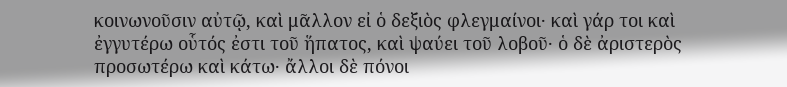κοινωνοῦσιν αὐτῷ, καὶ μᾶλλον εἰ ὁ δεξιὸς φλεγμαίνοι· καὶ γάρ τοι καὶ ἐγγυτέρω οὗτός ἐστι τοῦ ἥπατος, καὶ ψαύει τοῦ λοβοῦ· ὁ δὲ ἀριστερὸς προσωτέρω καὶ κάτω· ἄλλοι δὲ πόνοι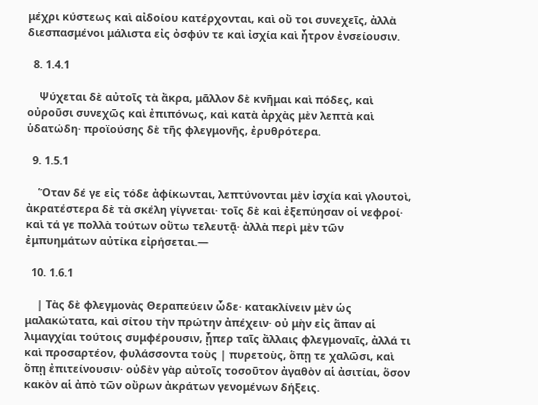μέχρι κύστεως καὶ αἰδοίου κατέρχονται, καὶ οὔ τοι συνεχεῖς, ἀλλὰ διεσπασμένοι μάλιστα εἰς ὀσφύν τε καὶ ἰσχία καὶ ἦτρον ἐνσείουσιν.

  8. 1.4.1

    Ψύχεται δὲ αὐτοῖς τὰ ἄκρα, μᾶλλον δὲ κνῆμαι καὶ πόδες, καὶ οὐροῦσι συνεχῶς καὶ ἐπιπόνως, καὶ κατὰ ἀρχὰς μὲν λεπτὰ καὶ ὑδατώδη· προϊούσης δὲ τῆς φλεγμονῆς, ἐρυθρότερα.

  9. 1.5.1

    Ὅταν δέ γε εἰς τόδε ἀφίκωνται, λεπτύνονται μὲν ἰσχία καὶ γλουτοὶ, ἀκρατέστερα δὲ τὰ σκέλη γίγνεται· τοῖς δὲ καὶ ἐξεπύησαν οἱ νεφροί· καὶ τά γε πολλὰ τούτων οὕτω τελευτᾷ· ἀλλὰ περὶ μὲν τῶν ἐμπυημάτων αὐτίκα εἰρήσεται.—

  10. 1.6.1

    | Τὰς δὲ φλεγμονὰς Θεραπεύειν ὧδε· κατακλίνειν μὲν ὡς μαλακώτατα, καὶ σίτου τὴν πρώτην ἀπέχειν· οὐ μὴν εἰς ἅπαν αἱ λιμαγχίαι τούτοις συμφέρουσιν, ᾗπερ ταῖς ἄλλαις φλεγμοναῖς, ἀλλά τι καὶ προσαρτέον, φυλάσσοντα τοὺς | πυρετοὺς, ὅπῃ τε χαλῶσι, καὶ ὅπῃ ἐπιτείνουσιν· οὐδὲν γὰρ αὐτοῖς τοσοῦτον ἀγαθὸν αἱ ἀσιτίαι, ὅσον κακὸν αἱ ἀπὸ τῶν οὔρων ἀκράτων γενομένων δήξεις.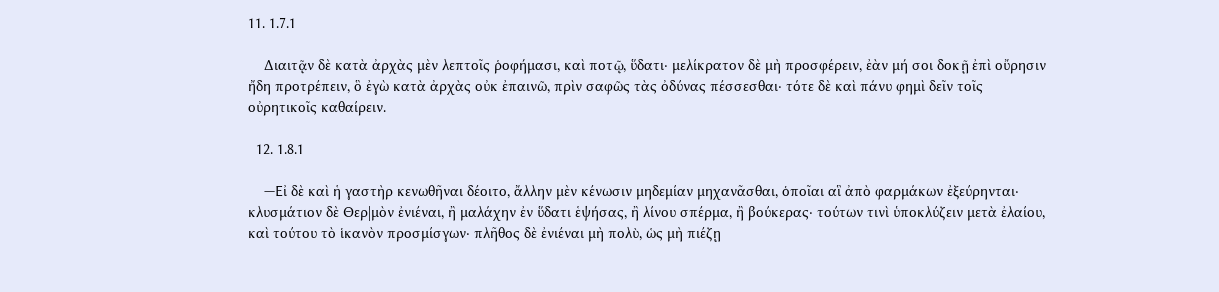11. 1.7.1

    Διαιτᾷν δὲ κατὰ ἀρχὰς μὲν λεπτοῖς ῥοφήμασι, καὶ ποτῷ, ὕδατι· μελίκρατον δὲ μὴ προσφέρειν, ἐὰν μή σοι δοκῇ ἐπὶ οὔρησιν ἤδη προτρέπειν, ὃ ἐγὼ κατὰ ἀρχὰς οὐκ ἐπαινῶ, πρὶν σαφῶς τὰς ὀδύνας πέσσεσθαι· τότε δὲ καὶ πάνυ φημὶ δεῖν τοῖς οὐρητικοῖς καθαίρειν.

  12. 1.8.1

    —Εἰ δὲ καὶ ἡ γαστὴρ κενωθῆναι δέοιτο, ἄλλην μὲν κένωσιν μηδεμίαν μηχανᾶσθαι, ὁποῖαι αἳ ἀπὸ φαρμάκων ἐξεύρηνται· κλυσμάτιον δὲ Θερ|μὸν ἐνιέναι, ἢ μαλάχην ἐν ὕδατι ἑψήσας, ἢ λίνου σπέρμα, ἢ βούκερας· τούτων τινὶ ὑποκλύζειν μετὰ ἐλαίου, καὶ τούτου τὸ ἱκανὸν προσμίσγων· πλῆθος δὲ ἐνιέναι μὴ πολὺ, ὡς μὴ πιέζῃ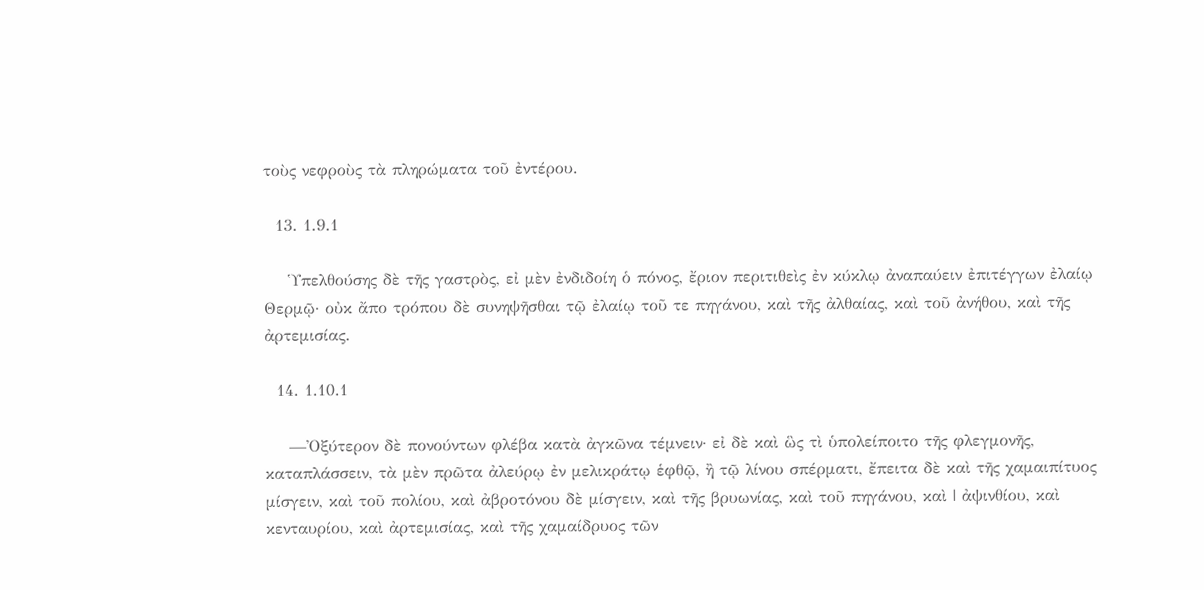τοὺς νεφροὺς τὰ πληρώματα τοῦ ἐντέρου.

  13. 1.9.1

    Ὑπελθούσης δὲ τῆς γαστρὸς, εἰ μὲν ἐνδιδοίη ὁ πόνος, ἔριον περιτιθεὶς ἐν κύκλῳ ἀναπαύειν ἐπιτέγγων ἐλαίῳ Θερμῷ· οὐκ ἄπο τρόπου δὲ συνηψῆσθαι τῷ ἐλαίῳ τοῦ τε πηγάνου, καὶ τῆς ἀλθαίας, καὶ τοῦ ἀνήθου, καὶ τῆς ἀρτεμισίας.

  14. 1.10.1

    —Ὀξύτερον δὲ πονούντων φλέβα κατὰ ἀγκῶνα τέμνειν· εἰ δὲ καὶ ὣς τὶ ὑπολείποιτο τῆς φλεγμονῆς, καταπλάσσειν, τὰ μὲν πρῶτα ἀλεύρῳ ἐν μελικράτῳ ἑφθῷ, ἢ τῷ λίνου σπέρματι, ἔπειτα δὲ καὶ τῆς χαμαιπίτυος μίσγειν, καὶ τοῦ πολίου, καὶ ἀβροτόνου δὲ μίσγειν, καὶ τῆς βρυωνίας, καὶ τοῦ πηγάνου, καὶ | ἀψινθίου, καὶ κενταυρίου, καὶ ἀρτεμισίας, καὶ τῆς χαμαίδρυος τῶν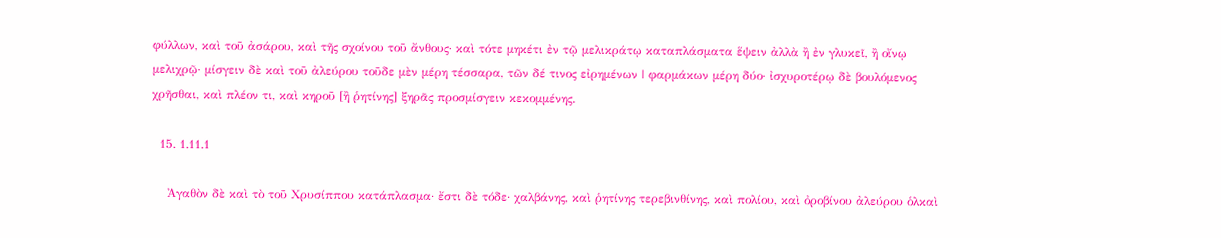φύλλων, καὶ τοῦ ἀσάρου, καὶ τῆς σχοίνου τοῦ ἄνθους· καὶ τότε μηκέτι ἐν τῷ μελικράτῳ καταπλάσματα ἕψειν ἀλλὰ ἢ ἐν γλυκεῖ, ἢ οἴνῳ μελιχρῷ· μίσγειν δὲ καὶ τοῦ ἀλεύρου τοῦδε μὲν μέρη τέσσαρα, τῶν δέ τινος εἰρημένων | φαρμάκων μέρη δύο· ἰσχυροτέρῳ δὲ βουλόμενος χρῆσθαι, καὶ πλέον τι, καὶ κηροῦ [ἢ ῥητίνης] ξηρᾶς προσμίσγειν κεκομμένης.

  15. 1.11.1

    Ἀγαθὸν δὲ καὶ τὸ τοῦ Χρυσίππου κατάπλασμα· ἔστι δὲ τόδε· χαλβάνης, καὶ ῥητίνης τερεβινθίνης, καὶ πολίου, καὶ ὀροβίνου ἀλεύρου ὁλκαὶ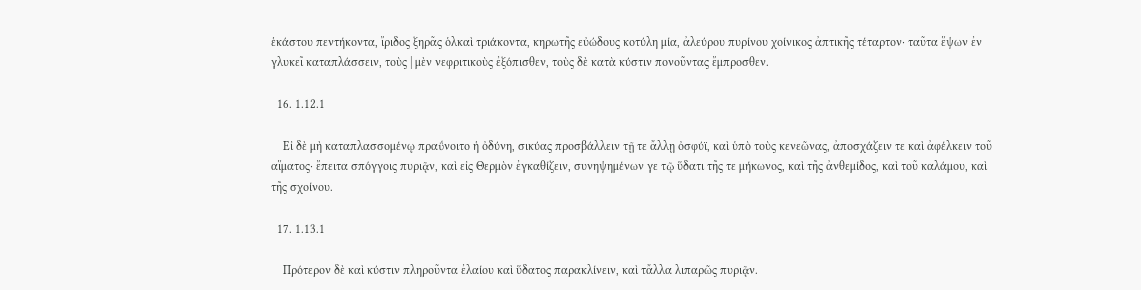ἑκάστου πεντήκοντα, ἴριδος ξηρᾶς ὁλκαὶ τριάκοντα, κηρωτῆς εὐώδους κοτύλη μία, ἀλεύρου πυρίνου χοίνικος ἀπτικῆς τέταρτον· ταῦτα ἕψων ἐν γλυκεῖ καταπλάσσειν, τοὺς | μὲν νεφριτικοὺς ἐξόπισθεν, τοὺς δὲ κατὰ κύστιν πονοῦντας ἔμπροσθεν.

  16. 1.12.1

    Εἰ δὲ μὴ καταπλασσομένῳ πραΰνοιτο ἡ ὀδύνη, σικύας προσβάλλειν τῇ τε ἄλλῃ ὀσφύϊ, καὶ ὑπὸ τοὺς κενεῶνας, ἀποσχάζειν τε καὶ ἀφέλκειν τοῦ αἵματος· ἔπειτα σπόγγοις πυριᾷν, καὶ εἰς Θερμὸν ἐγκαθίζειν, συνηψημένων γε τῷ ὕδατι τῆς τε μήκωνος, καὶ τῆς ἀνθεμίδος, καὶ τοῦ καλάμου, καὶ τῆς σχοίνου.

  17. 1.13.1

    Πρότερον δὲ καὶ κύστιν πληροῦντα ἐλαίου καὶ ὕδατος παρακλίνειν, καὶ τἄλλα λιπαρῶς πυριᾷν.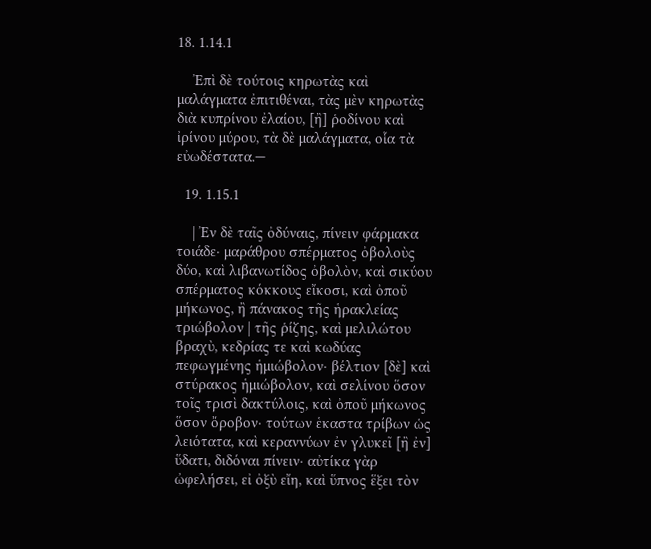18. 1.14.1

    Ἐπὶ δὲ τούτοις κηρωτὰς καὶ μαλάγματα ἐπιτιθέναι, τὰς μὲν κηρωτὰς διὰ κυπρίνου ἐλαίου, [ἢ] ῥοδίνου καὶ ἰρίνου μύρου, τὰ δὲ μαλάγματα, οἷα τὰ εὐωδέστατα.—

  19. 1.15.1

    | Ἐν δὲ ταῖς ὀδύναις, πίνειν φάρμακα τοιάδε· μαράθρου σπέρματος ὀβολοὺς δύο, καὶ λιβανωτίδος ὀβολὸν, καὶ σικύου σπέρματος κόκκους εἴκοσι, καὶ ὀποῦ μήκωνος, ἢ πάνακος τῆς ἡρακλείας τριώβολον | τῆς ῥίζης, καὶ μελιλώτου βραχὺ, κεδρίας τε καὶ κωδύας πεφωγμένης ἡμιώβολον· βέλτιον [δὲ] καὶ στύρακος ἡμιώβολον, καὶ σελίνου ὅσον τοῖς τρισὶ δακτύλοις, καὶ ὀποῦ μήκωνος ὅσον ὄροβον· τούτων ἑκαστα τρίβων ὡς λειότατα, καὶ κεραννύων ἐν γλυκεῖ [ἢ ἐν] ὕδατι, διδόναι πίνειν· αὐτίκα γὰρ ὠφελήσει, εἰ ὀξὺ εἴη, καὶ ὕπνος ἕξει τὸν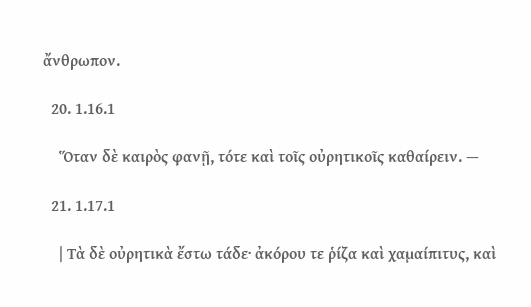ἄνθρωπον.

  20. 1.16.1

    Ὅταν δὲ καιρὸς φανῇ, τότε καὶ τοῖς οὐρητικοῖς καθαίρειν. —

  21. 1.17.1

    | Τὰ δὲ οὐρητικὰ ἔστω τάδε· ἀκόρου τε ῥίζα καὶ χαμαίπιτυς, καὶ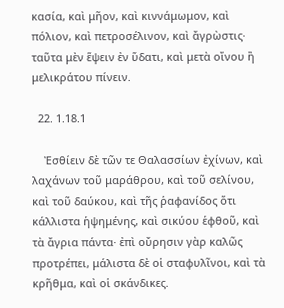κασία, καὶ μῆον, καὶ κιννάμωμον, καὶ πόλιον, καὶ πετροσέλινον, καὶ ἄγρὼστις· ταῦτα μὲν ἕψειν ἐν ὕδατι, καὶ μετὰ οἴνου ἢ μελικράτου πίνειν.

  22. 1.18.1

    Ἐσθίειν δὲ τῶν τε Θαλασσίων ἐχίνων, καὶ λαχάνων τοῦ μαράθρου, καὶ τοῦ σελίνου, καὶ τοῦ δαύκου, καὶ τῆς ῥαφανίδος ὅτι κάλλιστα ἡψημένης, καὶ σικύου ἑφθοῦ, καὶ τὰ ἄγρια πάντα· ἐπὶ οὔρησιν γὰρ καλῶς προτρέπει, μάλιστα δὲ οἱ σταφυλῖνοι, καὶ τὰ κρῆθμα, καὶ οἱ σκάνδικες.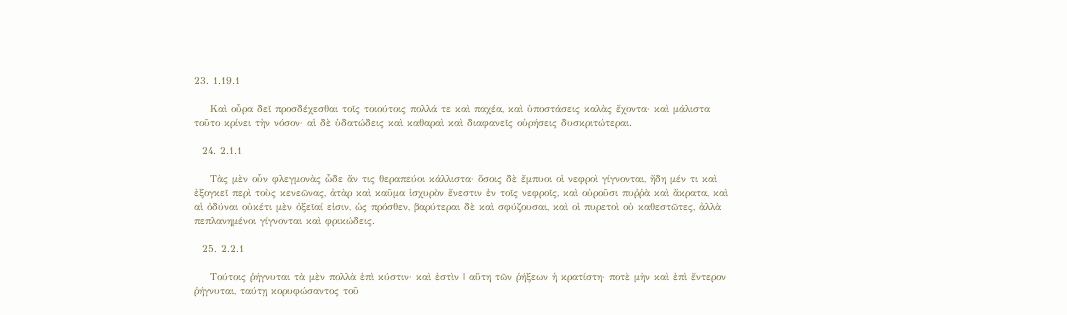23. 1.19.1

    Καὶ οὖρα δεῖ προσδέχεσθαι τοῖς τοιούτοις πολλά τε καὶ παχέα, καὶ ὑποστάσεις καλὰς ἔχοντα· καὶ μάλιστα τοῦτο κρίνει τὴν νόσον· αἱ δὲ ὑδατώδεις καὶ καθαραὶ καὶ διαφανεῖς οὐρήσεις δυσκριτώτεραι.

  24. 2.1.1

    Τὰς μὲν οὖν φλεγμονὰς ὧδε ἄν τις θεραπεύοι κάλλιστα· ὅσοις δὲ ἔμπυοι οἱ νεφροὶ γίγνονται, ἤδη μέν τι καὶ ἐξογκεῖ περὶ τοὺς κενεῶνας, ἀτὰρ καὶ καῦμα ἰσχυρὸν ἔνεστιν ἐν τοῖς νεφροῖς, καὶ οὐροῦσι πυῤῥὰ καὶ ἄκρατα, καὶ αἱ ὀδύναι οὐκέτι μὲν ὀξεῖαί εἰσιν, ὡς πρόσθεν, βαρύτεραι δὲ καὶ σφύζουσαι, καὶ οἱ πυρετοὶ οὐ καθεστῶτες, ἀλλὰ πεπλανημένοι γίγνονται καὶ φρικώδεις.

  25. 2.2.1

    Τούτοις ῥήγνυται τὰ μὲν πολλὰ ἐπὶ κύστιν· καὶ ἐστὶν | αὕτη τῶν ῥήξεων ἡ κρατίστη· ποτὲ μὴν καὶ ἐπὶ ἔντερον ῥήγνυται, ταύτῃ κορυφώσαντος τοῦ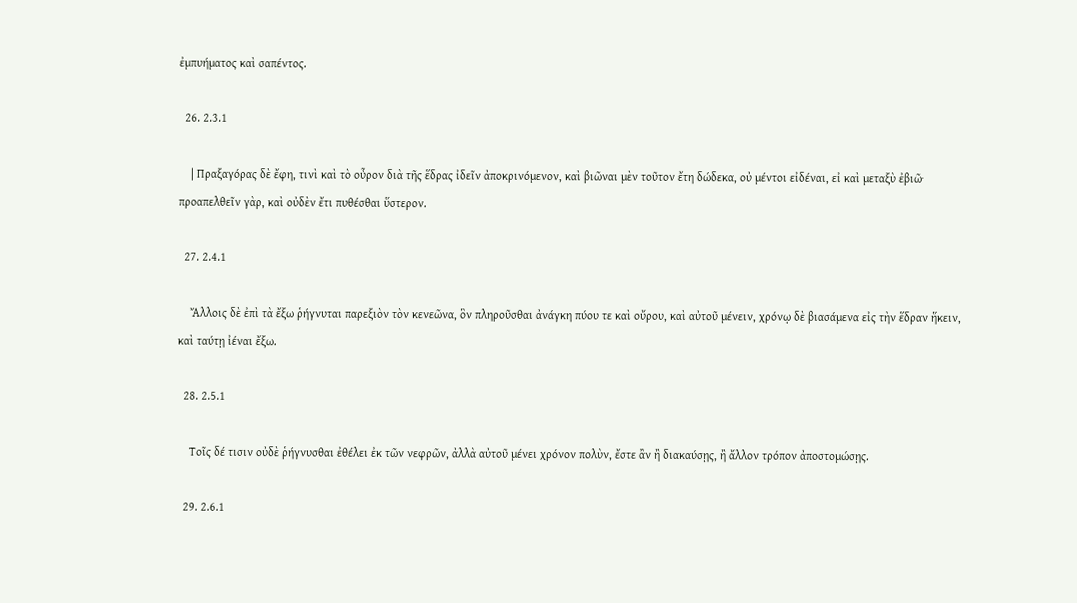ἐμπυήματος καὶ σαπέντος.

  26. 2.3.1

    | Πραξαγόρας δὲ ἔφη, τινὶ καὶ τὸ οὖρον διὰ τῆς ἕδρας ἰδεῖν ἀποκρινόμενον, καὶ βιῶναι μὲν τοῦτον ἔτη δώδεκα, οὐ μέντοι εἰδέναι, εἰ καὶ μεταξὺ ἐβιῶ· προαπελθεῖν γὰρ, καὶ οὐδὲν ἔτι πυθέσθαι ὕστερον.

  27. 2.4.1

    Ἄλλοις δὲ ἐπὶ τὰ ἔξω ῥήγνυται παρεξιὸν τὸν κενεῶνα, ὃν πληροῦσθαι ἀνάγκη πύου τε καὶ οὔρου, καὶ αὐτοῦ μένειν, χρόνῳ δὲ βιασάμενα εἰς τὴν ἕδραν ἥκειν, καὶ ταύτῃ ἰέναι ἔξω.

  28. 2.5.1

    Τοῖς δέ τισιν οὐδὲ ῥήγνυσθαι ἐθέλει ἐκ τῶν νεφρῶν, ἀλλὰ αὐτοῦ μένει χρόνον πολὺν, ἔστε ἂν ἢ διακαύσῃς, ἢ ἄλλον τρόπον ἀποστομώσῃς.

  29. 2.6.1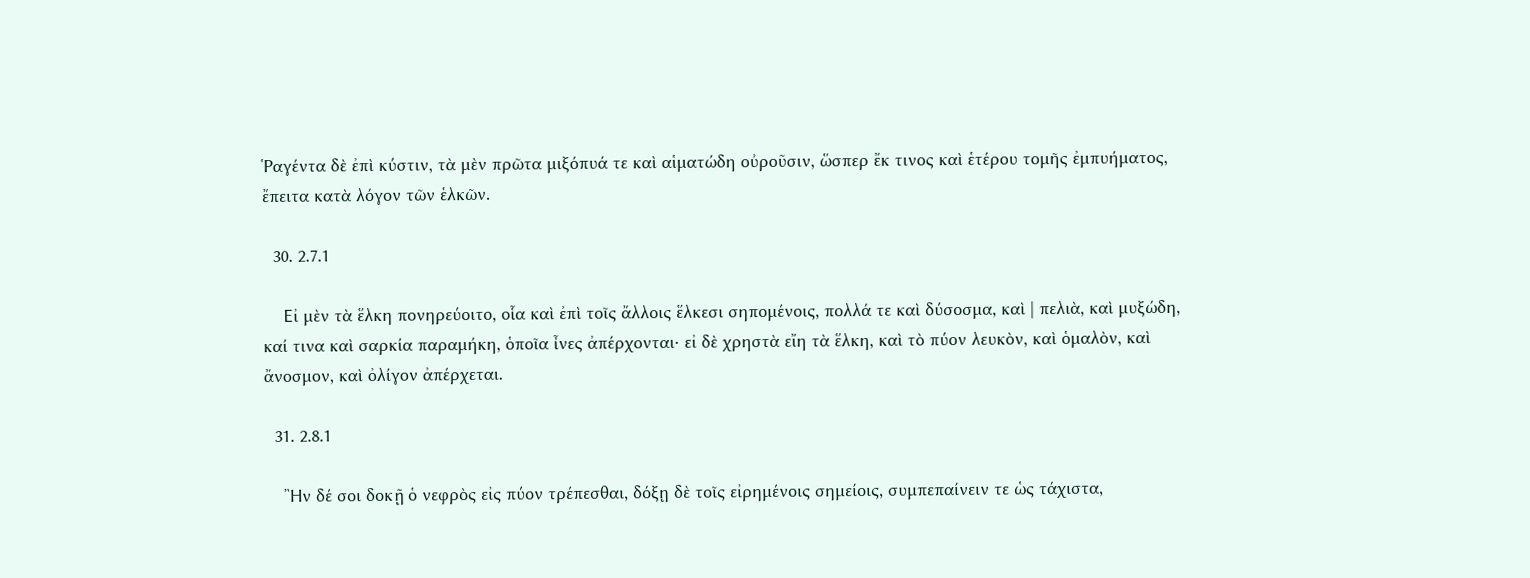Ῥαγέντα δὲ ἐπὶ κύστιν, τὰ μὲν πρῶτα μιξόπυά τε καὶ αἱματώδη οὐροῦσιν, ὥσπερ ἔκ τινος καὶ ἑτέρου τομῆς ἐμπυήματος, ἔπειτα κατὰ λόγον τῶν ἑλκῶν.

  30. 2.7.1

    Εἰ μὲν τὰ ἕλκη πονηρεύοιτο, οἷα καὶ ἐπὶ τοῖς ἄλλοις ἕλκεσι σηπομένοις, πολλά τε καὶ δύσοσμα, καὶ | πελιὰ, καὶ μυξώδη, καί τινα καὶ σαρκία παραμήκη, ὁποῖα ἶνες ἀπέρχονται· εἰ δὲ χρηστὰ εἴη τὰ ἕλκη, καὶ τὸ πύον λευκὸν, καὶ ὁμαλὸν, καὶ ἄνοσμον, καὶ ὀλίγον ἀπέρχεται.

  31. 2.8.1

    Ἢν δέ σοι δοκῇ ὁ νεφρὸς εἰς πύον τρέπεσθαι, δόξῃ δὲ τοῖς εἰρημένοις σημείοις, συμπεπαίνειν τε ὡς τάχιστα,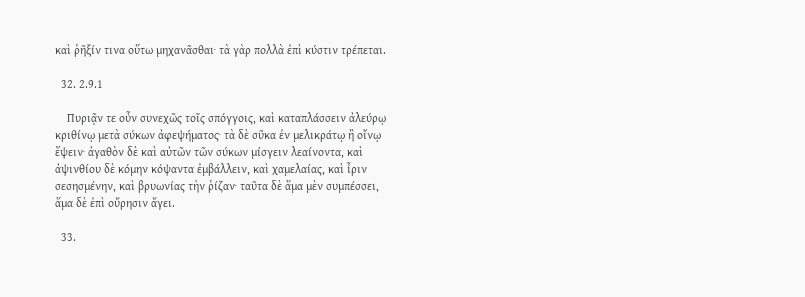καὶ ῥῆξίν τινα οὕτω μηχανᾶσθαι· τὰ γὰρ πολλὰ ἐπὶ κύστιν τρέπεται.

  32. 2.9.1

    Πυριᾷν τε οὖν συνεχῶς τοῖς σπόγγοις, καὶ καταπλάσσειν ἀλεύρῳ κριθίνῳ μετὰ σύκων ἀφεψήματος· τὰ δὲ σῦκα ἐν μελικράτῳ ἢ οἴνῳ ἕψειν· ἀγαθὸν δὲ καὶ αὐτῶν τῶν σύκων μίσγειν λεαίνοντα, καὶ ἀψινθίου δὲ κόμην κόψαντα ἐμβάλλειν, καὶ χαμελαίας, καὶ ἶριν σεσησμένην, καὶ βρυωνίας τὴν ῥίζαν· ταῦτα δὲ ἅμα μὲν συμπέσσει, ἅμα δὲ ἐπὶ οὔρησιν ἄγει.

  33.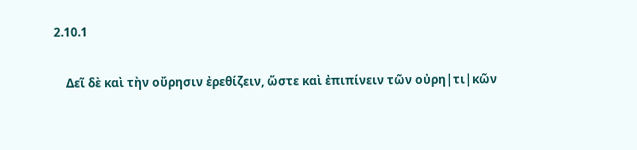2.10.1

    Δεῖ δὲ καὶ τὴν οὔρησιν ἐρεθίζειν, ὥστε καὶ ἐπιπίνειν τῶν οὐρη|τι|κῶν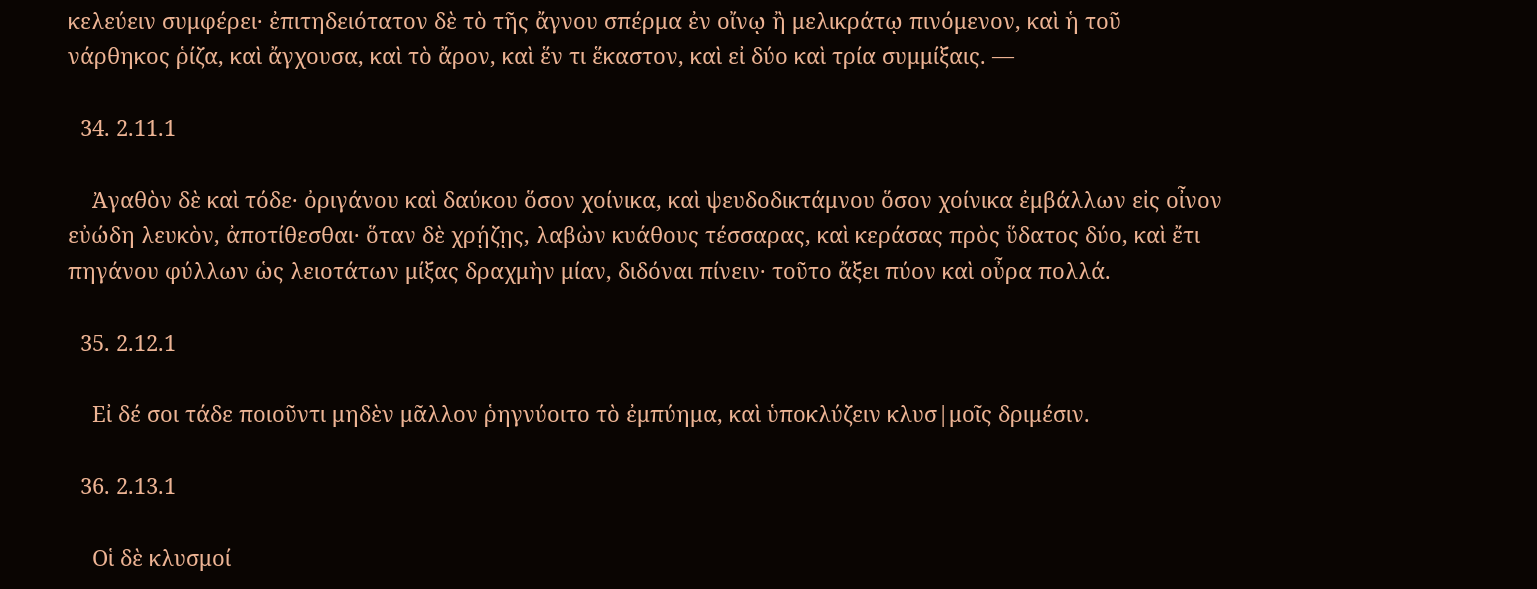κελεύειν συμφέρει· ἐπιτηδειότατον δὲ τὸ τῆς ἄγνου σπέρμα ἐν οἴνῳ ἢ μελικράτῳ πινόμενον, καὶ ἡ τοῦ νάρθηκος ῥίζα, καὶ ἄγχουσα, καὶ τὸ ἄρον, καὶ ἕν τι ἕκαστον, καὶ εἰ δύο καὶ τρία συμμίξαις. —

  34. 2.11.1

    Ἀγαθὸν δὲ καὶ τόδε· ὀριγάνου καὶ δαύκου ὅσον χοίνικα, καὶ ψευδοδικτάμνου ὅσον χοίνικα ἐμβάλλων εἰς οἶνον εὐώδη λευκὸν, ἀποτίθεσθαι· ὅταν δὲ χρῄζῃς, λαβὼν κυάθους τέσσαρας, καὶ κεράσας πρὸς ὕδατος δύο, καὶ ἔτι πηγάνου φύλλων ὡς λειοτάτων μίξας δραχμὴν μίαν, διδόναι πίνειν· τοῦτο ἄξει πύον καὶ οὖρα πολλά.

  35. 2.12.1

    Εἰ δέ σοι τάδε ποιοῦντι μηδὲν μᾶλλον ῥηγνύοιτο τὸ ἐμπύημα, καὶ ὑποκλύζειν κλυσ|μοῖς δριμέσιν.

  36. 2.13.1

    Οἱ δὲ κλυσμοί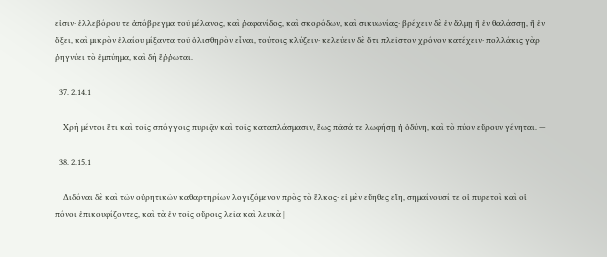εἰσιν· ἑλλεβόρου τε ἀπόβρεγμα τοῦ μέλανος, καὶ ῥαφανίδος, καὶ σκορόδων, καὶ σικυωνίας· βρέχειν δὲ ἐν ἅλμῃ ἢ ἐν θαλάσσῃ, ἢ ἐν ὄξει, καὶ μικρὸν ἐλαίου μίξαντα τοῦ ὀλισθηρὸν εἶναι, τούτοις κλύζειν· κελεύειν δὲ ὅτι πλεῖστον χρόνον κατέχειν· πολλάκις γὰρ ῥηγνύει τὸ ἐμπύημα, καὶ δὴ ἔῤῥωται.

  37. 2.14.1

    Χρὴ μέντοι ἔτι καὶ τοῖς σπόγγοις πυριᾷν καὶ τοῖς καταπλάσμασιν, ἕως πᾶσά τε λωφήσῃ ἡ ὀδύνη, καὶ τὸ πύον εὔρουν γένηται. —

  38. 2.15.1

    Διδόναι δὲ καὶ τῶν οὐρητικῶν καθαρτηρίων λογιζόμενον πρὸς τὸ ἕλκος· εἰ μὲν εὔηθες εἴη, σημαίνουσί τε οἱ πυρετοὶ καὶ οἱ πόνοι ἐπικουφίζοντες, καὶ τὰ ἐν τοῖς οὔροις λεῖα καὶ λευκὰ |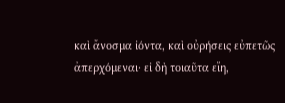καὶ ἄνοσμα ἰόντα, καὶ οὐρήσεις εὐπετῶς ἀπερχόμεναι· εἰ δὴ τοιαῦτα εἴη,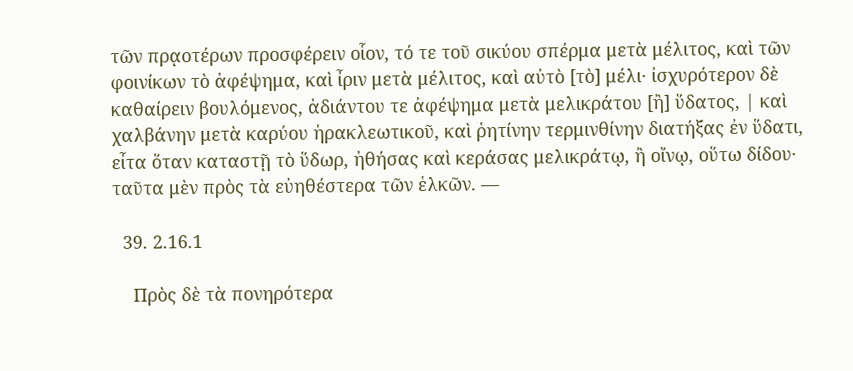τῶν πρᾳοτέρων προσφέρειν οἷον, τό τε τοῦ σικύου σπέρμα μετὰ μέλιτος, καὶ τῶν φοινίκων τὸ ἀφέψημα, καὶ ἶριν μετὰ μέλιτος, καὶ αὐτὸ [τὸ] μέλι· ἰσχυρότερον δὲ καθαίρειν βουλόμενος, ἀδιάντου τε ἀφέψημα μετὰ μελικράτου [ἢ] ὕδατος, | καὶ χαλβάνην μετὰ καρύου ἡρακλεωτικοῦ, καὶ ῥητίνην τερμινθίνην διατήξας ἐν ὕδατι, εἶτα ὅταν καταστῇ τὸ ὕδωρ, ἠθήσας καὶ κεράσας μελικράτῳ, ἢ οἴνῳ, οὕτω δίδου· ταῦτα μὲν πρὸς τὰ εὐηθέστερα τῶν ἑλκῶν. —

  39. 2.16.1

    Πρὸς δὲ τὰ πονηρότερα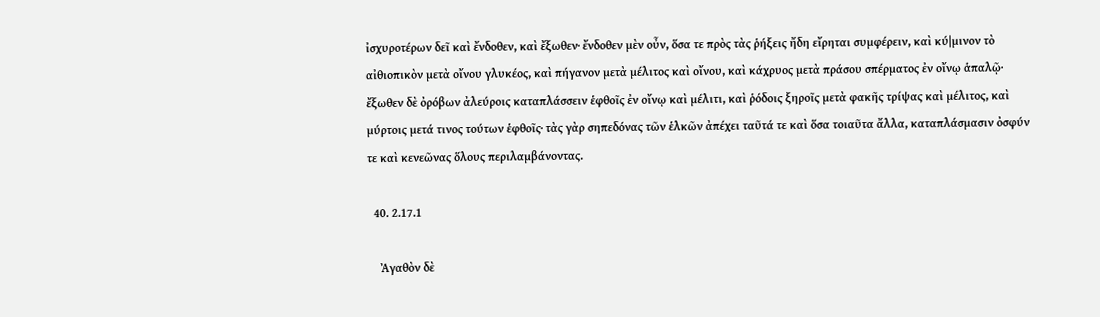ἰσχυροτέρων δεῖ καὶ ἔνδοθεν, καὶ ἔξωθεν· ἔνδοθεν μὲν οὖν, ὅσα τε πρὸς τὰς ῥήξεις ἤδη εἴρηται συμφέρειν, καὶ κύ|μινον τὸ αἰθιοπικὸν μετὰ οἴνου γλυκέος, καὶ πήγανον μετὰ μέλιτος καὶ οἴνου, καὶ κάχρυος μετὰ πράσου σπέρματος ἐν οἴνῳ ἁπαλῷ· ἔξωθεν δὲ ὀρόβων ἀλεύροις καταπλάσσειν ἑφθοῖς ἐν οἴνῳ καὶ μέλιτι, καὶ ῥόδοις ξηροῖς μετὰ φακῆς τρίψας καὶ μέλιτος, καὶ μύρτοις μετά τινος τούτων ἑφθοῖς· τὰς γὰρ σηπεδόνας τῶν ἑλκῶν ἀπέχει ταῦτά τε καὶ ὅσα τοιαῦτα ἄλλα, καταπλάσμασιν ὀσφύν τε καὶ κενεῶνας ὅλους περιλαμβάνοντας.

  40. 2.17.1

    Ἀγαθὸν δὲ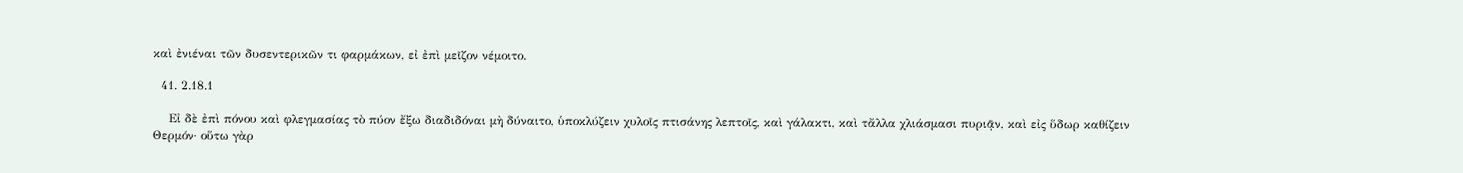καὶ ἐνιέναι τῶν δυσεντερικῶν τι φαρμάκων, εἰ ἐπὶ μεῖζον νέμοιτο.

  41. 2.18.1

    Εἰ δὲ ἐπὶ πόνου καὶ φλεγμασίας τὸ πύον ἔξω διαδιδόναι μὴ δύναιτο, ὑποκλύζειν χυλοῖς πτισάνης λεπτοῖς, καὶ γάλακτι, καὶ τἄλλα χλιάσμασι πυριᾷν, καὶ εἰς ὕδωρ καθίζειν Θερμόν· οὕτω γὰρ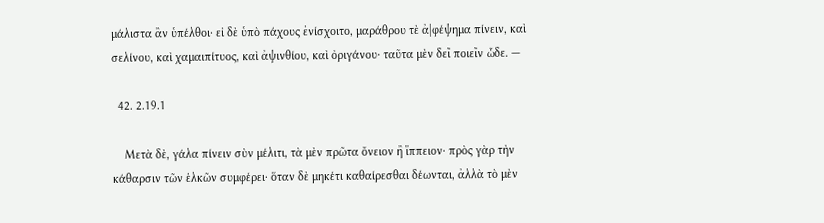μάλιστα ἂν ὑπέλθοι· εἰ δὲ ὑπὸ πάχους ἐνίσχοιτο, μαράθρου τὲ ἀ|φέψημα πίνειν, καὶ σελίνου, καὶ χαμαιπίτυος, καὶ ἀψινθίου, καὶ ὀριγάνου· ταῦτα μὲν δεῖ ποιεῖν ὧδε. —

  42. 2.19.1

    Μετὰ δὲ, γάλα πίνειν σὺν μέλιτι, τὰ μὲν πρῶτα ὄνειον ἢ ἵππειον· πρὸς γὰρ τὴν κάθαρσιν τῶν ἑλκῶν συμφέρει· ὅταν δὲ μηκέτι καθαίρεσθαι δέωνται, ἀλλὰ τὸ μὲν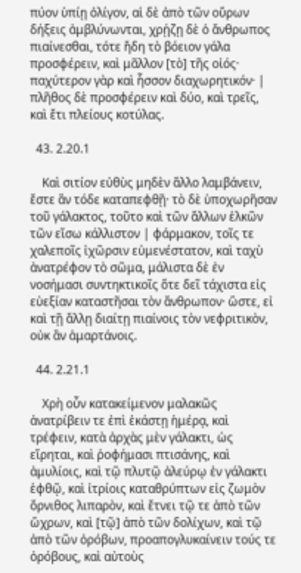πύον ὑπίῃ ὀλίγον, αἱ δὲ ἀπὸ τῶν οὔρων δήξεις ἀμβλύνωνται, χρῄζῃ δὲ ὁ ἄνθρωπος πιαίνεσθαι, τότε ἤδη τὸ βόειον γάλα προσφέρειν, καὶ μᾶλλον [τὸ] τῆς οἰός· παχύτερον γὰρ καὶ ἧσσον διαχωρητικόν· | πλῆθος δὲ προσφέρειν καὶ δύο, καὶ τρεῖς, καὶ ἔτι πλείους κοτύλας.

  43. 2.20.1

    Καὶ σιτίον εὐθὺς μηδὲν ἄλλο λαμβάνειν, ἔστε ἂν τόδε καταπεφθῇ· τὸ δὲ ὑποχωρῆσαν τοῦ γάλακτος, τοῦτο καὶ τῶν ἄλλων ἑλκῶν τῶν εἴσω κάλλιστον | φάρμακον, τοῖς τε χαλεποῖς ἰχῶρσιν εὐμενέστατον, καὶ ταχὺ ἀνατρέφον τὸ σῶμα, μάλιστα δὲ ἐν νοσήμασι συντηκτικοῖς ὅτε δεῖ τάχιστα εἰς εὐεξίαν καταστῆσαι τὸν ἄνθρωπον· ὥστε, εἰ καὶ τῇ ἄλλῃ διαίτῃ πιαίνοις τὸν νεφριτικὸν, οὐκ ἂν ἁμαρτάνοις.

  44. 2.21.1

    Χρὴ οὖν κατακείμενον μαλακῶς ἀνατρίβειν τε ἐπὶ ἑκάστῃ ἡμέρᾳ, καὶ τρέφειν, κατὰ ἀρχὰς μὲν γάλακτι, ὡς εἴρηται, καὶ ῥοφήμασι πτισάνης, καὶ ἀμυλίοις, καὶ τῷ πλυτῷ ἀλεύρῳ ἐν γάλακτι ἑφθῷ, καὶ ἰτρίοις καταθρύπτων εἰς ζωμὸν ὄρνιθος λιπαρὸν, καὶ ἔτνει τῷ τε ἀπὸ τῶν ὤχρων, καὶ [τῷ] ἀπὸ τῶν δολίχων, καὶ τῷ ἀπὸ τῶν ὀρόβων, προαπογλυκαίνειν τούς τε ὀρόβους, καὶ αὐτοὺς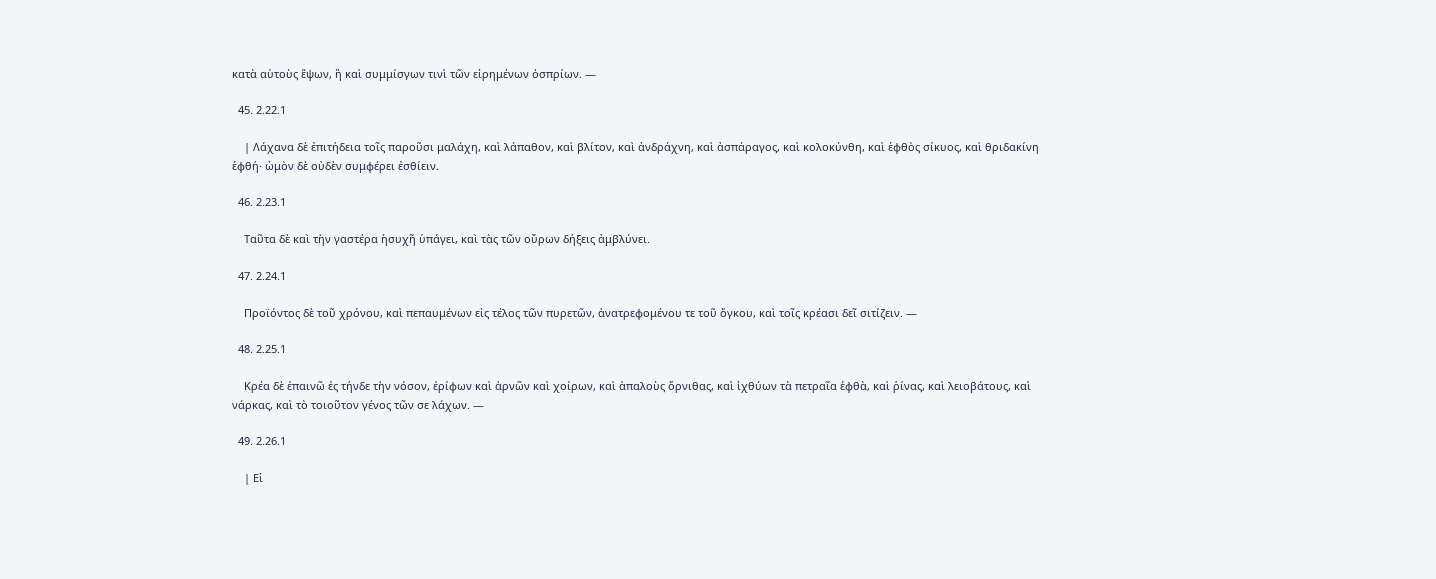κατὰ αὑτοὺς ἕψων, ἢ καὶ συμμίσγων τινὶ τῶν εἰρημένων ὀσπρίων. —

  45. 2.22.1

    | Λάχανα δὲ ἐπιτήδεια τοῖς παροῦσι μαλάχη, καὶ λάπαθον, καὶ βλίτον, καὶ ἀνδράχνη, καὶ ἀσπάραγος, καὶ κολοκύνθη, καὶ ἑφθὸς σίκυος, καὶ θριδακίνη ἑφθή· ὠμὸν δὲ οὐδὲν συμφέρει ἐσθίειν.

  46. 2.23.1

    Ταῦτα δὲ καὶ τὴν γαστέρα ἡσυχῆ ὑπάγει, καὶ τὰς τῶν οὔρων δήξεις ἀμβλύνει.

  47. 2.24.1

    Προϊόντος δὲ τοῦ χρόνου, καὶ πεπαυμένων εἰς τέλος τῶν πυρετῶν, ἀνατρεφομένου τε τοῦ ὄγκου, καὶ τοῖς κρέασι δεῖ σιτίζειν. —

  48. 2.25.1

    Κρέα δὲ ἐπαινῶ ἐς τήνδε τὴν νόσον, ἐρίφων καὶ ἀρνῶν καὶ χοίρων, καὶ ἁπαλοὺς ὄρνιθας, καὶ ἰχθύων τὰ πετραῖα ἑφθὰ, καὶ ῥίνας, καὶ λειοβάτους, καὶ νάρκας, καὶ τὸ τοιοῦτον γένος τῶν σε λάχων. —

  49. 2.26.1

    | Εἰ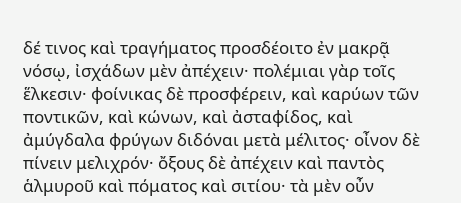δέ τινος καὶ τραγήματος προσδέοιτο ἐν μακρᾷ νόσῳ, ἰσχάδων μὲν ἀπέχειν· πολέμιαι γὰρ τοῖς ἕλκεσιν· φοίνικας δὲ προσφέρειν, καὶ καρύων τῶν ποντικῶν, καὶ κώνων, καὶ ἀσταφίδος, καὶ ἀμύγδαλα φρύγων διδόναι μετὰ μέλιτος· οἶνον δὲ πίνειν μελιχρόν· ὄξους δὲ ἀπέχειν καὶ παντὸς ἁλμυροῦ καὶ πόματος καὶ σιτίου· τὰ μὲν οὖν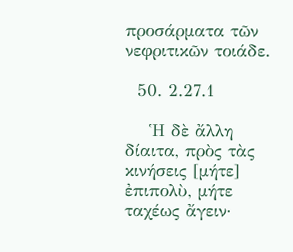προσάρματα τῶν νεφριτικῶν τοιάδε.

  50. 2.27.1

    Ἡ δὲ ἄλλη δίαιτα, πρὸς τὰς κινήσεις [μήτε] ἐπιπολὺ, μήτε ταχέως ἄγειν·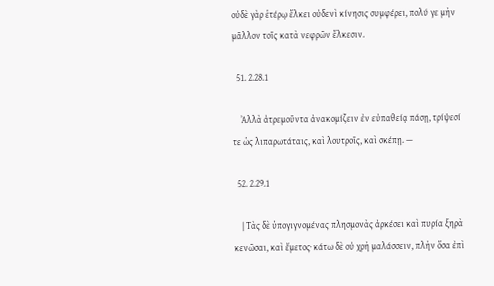οὐδὲ γὰρ ἑτέρῳ ἕλκει οὐδενὶ κίνησις συμφέρει, πολύ γε μὴν μᾶλλον τοῖς κατὰ νεφρῶν ἕλκεσιν.

  51. 2.28.1

    Ἀλλὰ ἀτρεμοῦντα ἀνακομίζειν ἐν εὐπαθείᾳ πάσῃ, τρίψεσί τε ὡς λιπαρωτάταις, καὶ λουτροῖς, καὶ σκέπῃ. —

  52. 2.29.1

    | Τὰς δὲ ὑπογιγνομένας πλησμονὰς ἀρκέσει καὶ πυρία ξηρὰ κενῶσαι, καὶ ἔμετος· κάτω δὲ οὐ χρὴ μαλάσσειν, πλὴν ὅσα ἐπὶ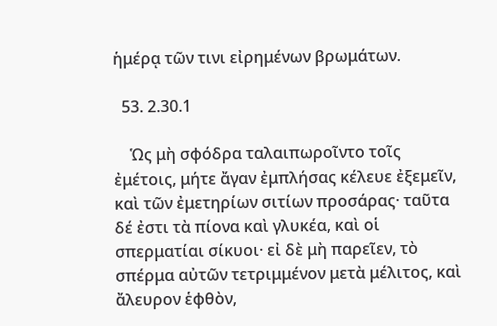ἡμέρᾳ τῶν τινι εἰρημένων βρωμάτων.

  53. 2.30.1

    Ὡς μὴ σφόδρα ταλαιπωροῖντο τοῖς ἐμέτοις, μήτε ἄγαν ἐμπλήσας κέλευε ἐξεμεῖν, καὶ τῶν ἐμετηρίων σιτίων προσάρας· ταῦτα δέ ἐστι τὰ πίονα καὶ γλυκέα, καὶ οἱ σπερματίαι σίκυοι· εἰ δὲ μὴ παρεῖεν, τὸ σπέρμα αὐτῶν τετριμμένον μετὰ μέλιτος, καὶ ἄλευρον ἑφθὸν,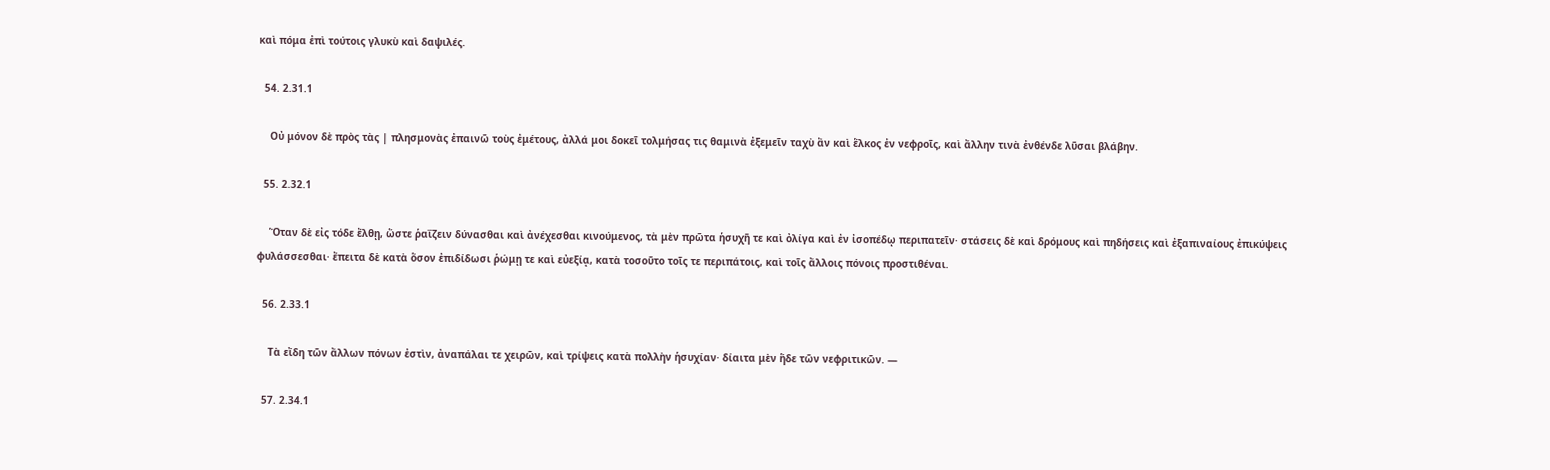καὶ πόμα ἐπὶ τούτοις γλυκὺ καὶ δαψιλές.

  54. 2.31.1

    Οὐ μόνον δὲ πρὸς τὰς | πλησμονὰς ἐπαινῶ τοὺς ἐμέτους, ἀλλά μοι δοκεῖ τολμήσας τις θαμινὰ ἐξεμεῖν ταχὺ ἂν καὶ ἕλκος ἐν νεφροῖς, καὶ ἄλλην τινὰ ἐνθένδε λῦσαι βλάβην.

  55. 2.32.1

    Ὅταν δὲ εἰς τόδε ἔλθῃ, ὥστε ῥαΐζειν δύνασθαι καὶ ἀνέχεσθαι κινούμενος, τὰ μὲν πρῶτα ἡσυχῆ τε καὶ ὀλίγα καὶ ἐν ἰσοπέδῳ περιπατεῖν· στάσεις δὲ καὶ δρόμους καὶ πηδήσεις καὶ ἐξαπιναίους ἐπικύψεις φυλάσσεσθαι· ἔπειτα δὲ κατὰ ὅσον ἐπιδίδωσι ῥώμῃ τε καὶ εὐεξίᾳ, κατὰ τοσοῦτο τοῖς τε περιπάτοις, καὶ τοῖς ἄλλοις πόνοις προστιθέναι.

  56. 2.33.1

    Τὰ εἴδη τῶν ἄλλων πόνων ἐστὶν, ἀναπάλαι τε χειρῶν, καὶ τρίψεις κατὰ πολλὴν ἡσυχίαν· δίαιτα μὲν ἥδε τῶν νεφριτικῶν. —

  57. 2.34.1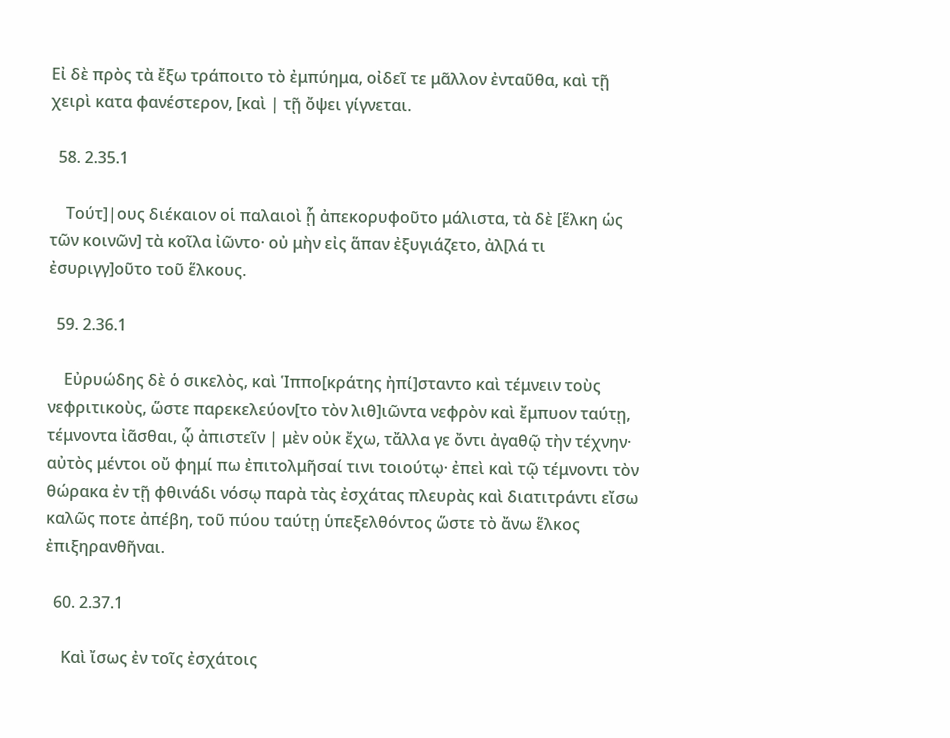Εἰ δὲ πρὸς τὰ ἔξω τράποιτο τὸ ἐμπύημα, οἰδεῖ τε μᾶλλον ἐνταῦθα, καὶ τῇ χειρὶ κατα φανέστερον, [καὶ | τῇ ὄψει γίγνεται.

  58. 2.35.1

    Τούτ]|ους διέκαιον οἱ παλαιοὶ ᾗ ἀπεκορυφοῦτο μάλιστα, τὰ δὲ [ἕλκη ὡς τῶν κοινῶν] τὰ κοῖλα ἰῶντο· οὐ μὴν εἰς ἅπαν ἐξυγιάζετο, ἀλ[λά τι ἐσυριγγ]οῦτο τοῦ ἕλκους.

  59. 2.36.1

    Εὐρυώδης δὲ ὁ σικελὸς, καὶ Ἱππο[κράτης ἠπί]σταντο καὶ τέμνειν τοὺς νεφριτικοὺς, ὥστε παρεκελεύον[το τὸν λιθ]ιῶντα νεφρὸν καὶ ἔμπυον ταύτῃ, τέμνοντα ἰᾶσθαι, ᾧ ἀπιστεῖν | μὲν οὐκ ἔχω, τἄλλα γε ὄντι ἀγαθῷ τὴν τέχνην· αὐτὸς μέντοι οὔ φημί πω ἐπιτολμῆσαί τινι τοιούτῳ· ἐπεὶ καὶ τῷ τέμνοντι τὸν θώρακα ἐν τῇ φθινάδι νόσῳ παρὰ τὰς ἐσχάτας πλευρὰς καὶ διατιτράντι εἴσω καλῶς ποτε ἀπέβη, τοῦ πύου ταύτῃ ὑπεξελθόντος ὥστε τὸ ἄνω ἕλκος ἐπιξηρανθῆναι.

  60. 2.37.1

    Καὶ ἴσως ἐν τοῖς ἐσχάτοις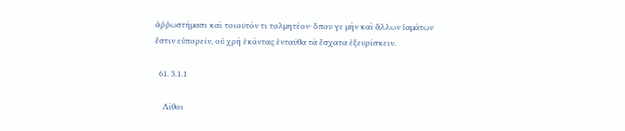ἀῤῥωστήμασι καὶ τοιοῦτόν τι τολμητέον· ὅπου γε μὴν καὶ ἄλλων ἰαμάτων ἔστιν εὐπορεῖν, οὐ χρὴ ἑκόντας ἐνταῦθα τὰ ἔσχατα ἐξευρίσκειν.

  61. 3.1.1

    Λίθοι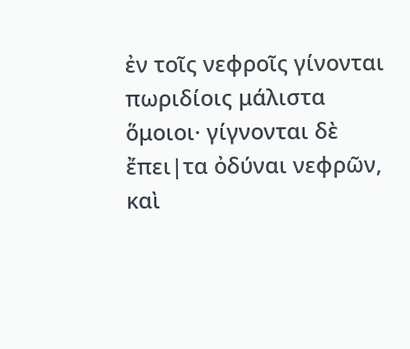ἐν τοῖς νεφροῖς γίνονται πωριδίοις μάλιστα ὅμοιοι· γίγνονται δὲ ἔπει|τα ὀδύναι νεφρῶν, καὶ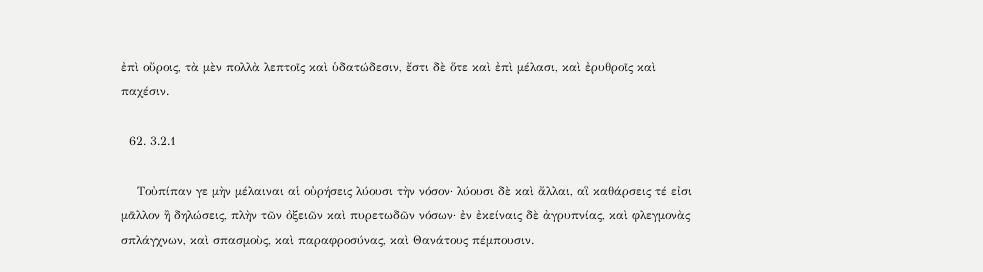ἐπὶ οὔροις, τὰ μὲν πολλὰ λεπτοῖς καὶ ὑδατώδεσιν, ἔστι δὲ ὅτε καὶ ἐπὶ μέλασι, καὶ ἐρυθροῖς καὶ παχέσιν.

  62. 3.2.1

    Τοὐπίπαν γε μὴν μέλαιναι αἱ οὐρήσεις λύουσι τὴν νόσον· λύουσι δὲ καὶ ἄλλαι, αἳ καθάρσεις τέ εἰσι μᾶλλον ἢ δηλώσεις, πλὴν τῶν ὀξειῶν καὶ πυρετωδῶν νόσων· ἐν ἐκείναις δὲ ἀγρυπνίας, καὶ φλεγμονὰς σπλάγχνων, καὶ σπασμοὺς, καὶ παραφροσύνας, καὶ Θανάτους πέμπουσιν.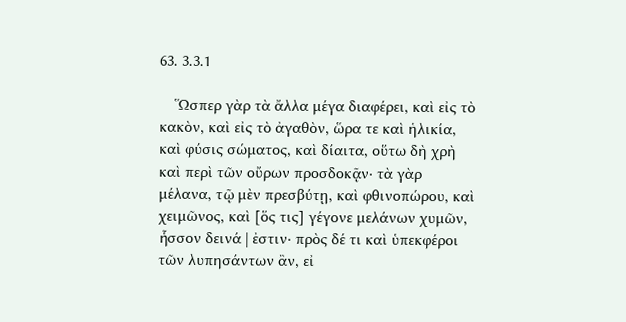63. 3.3.1

    Ὥσπερ γὰρ τὰ ἄλλα μέγα διαφέρει, καὶ εἰς τὸ κακὸν, καὶ εἰς τὸ ἀγαθὸν, ὥρα τε καὶ ἡλικία, καὶ φύσις σώματος, καὶ δίαιτα, οὕτω δὴ χρὴ καὶ περὶ τῶν οὔρων προσδοκᾷν· τὰ γὰρ μέλανα, τῷ μὲν πρεσβύτῃ, καὶ φθινοπώρου, καὶ χειμῶνος, καὶ [ὅς τις] γέγονε μελάνων χυμῶν, ἧσσον δεινά | ἐστιν· πρὸς δέ τι καὶ ὑπεκφέροι τῶν λυπησάντων ἂν, εἰ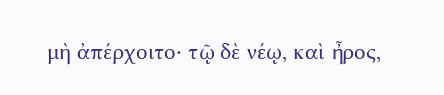μὴ ἀπέρχοιτο· τῷ δὲ νέῳ, καὶ ἦρος,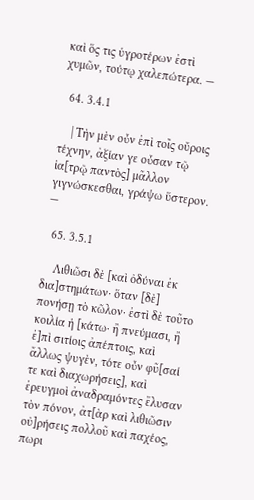καὶ ὅς τις ὑγροτέρων ἐστὶ χυμῶν, τούτῳ χαλεπώτερα. —

  64. 3.4.1

    | Τὴν μὲν οὖν ἐπὶ τοῖς οὔροις τέχνην, ἀξίαν γε οὖσαν τῷ ἰα[τρῷ παντὸς] μᾶλλον γιγνώσκεσθαι, γράψω ὕστερον. —

  65. 3.5.1

    Λιθιῶσι δὲ [καὶ ὀδύναι ἐκ δια]στημάτων· ὅταν [δὲ] πονήσῃ τὸ κῶλον· ἐστὶ δὲ τοῦτο κοιλία ἡ [κάτω· ἢ πνεύμασι, ἢ ἐ]πὶ σιτίοις ἀπέπτοις, καὶ ἄλλως ψυγὲν, τότε οὖν φῦ[σαί τε καὶ διαχωρήσεις], καὶ ἐρευγμοὶ ἀναδραμόντες ἔλυσαν τὸν πόνον, ἀτ[ὰρ καὶ λιθιῶσιν οὐ]ρήσεις πολλοῦ καὶ παχέος, πωρι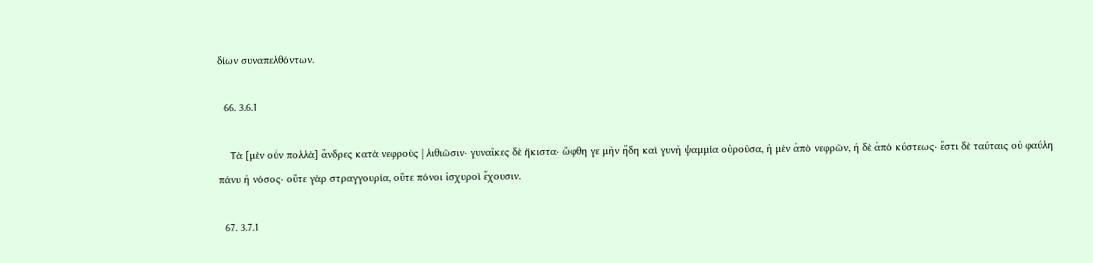δίων συναπελθόντων.

  66. 3.6.1

    Τὰ [μὲν οὖν πολλὰ] ἄνδρες κατὰ νεφροὺς | λιθιῶσιν· γυναῖκες δὲ ἥκιστα· ὤφθη γε μὴν ἤδη καὶ γυνὴ ψαμμία οὐροῦσα, ἡ μὲν ἀπὸ νεφρῶν, ἡ δὲ ἀπὸ κύστεως· ἔστι δὲ ταύταις οὐ φαύλη πάνυ ἡ νόσος· οὔτε γὰρ στραγγουρία, οὔτε πόνοι ἰσχυροὶ ἔχουσιν.

  67. 3.7.1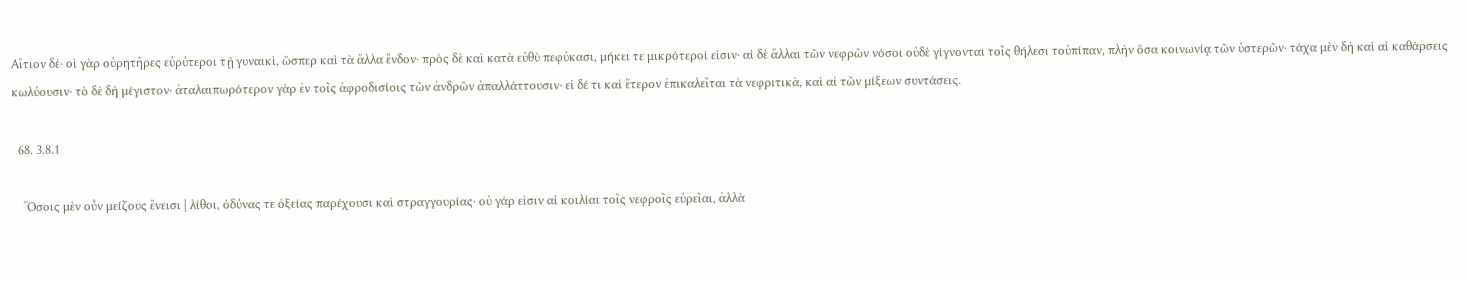Αἴτιον δέ· οἱ γὰρ οὐρητῆρες εὐρύτεροι τῇ γυναικὶ, ὥσπερ καὶ τὰ ἄλλα ἔνδον· πρὸς δὲ καὶ κατὰ εὐθὺ πεφύκασι, μήκει τε μικρότεροί εἰσιν· αἱ δὲ ἄλλαι τῶν νεφρῶν νόσοι οὐδὲ γίγνονται τοῖς θήλεσι τοὐπίπαν, πλὴν ὅσα κοινωνίᾳ τῶν ὑστερῶν· τάχα μὲν δὴ καὶ αἱ καθάρσεις κωλύουσιν· τὸ δὲ δὴ μέγιστον· ἀταλαιπωρότερον γὰρ ἐν τοῖς ἀφροδισίοις τῶν ἀνδρῶν ἀπαλλάττουσιν· εἰ δέ τι καὶ ἕτερον ἐπικαλεῖται τὰ νεφριτικὰ, καὶ αἱ τῶν μίξεων συντάσεις.

  68. 3.8.1

    Ὅσοις μὲν οὖν μείζους ἔνεισι | λίθοι, ὀδύνας τε ὀξείας παρέχουσι καὶ στραγγουρίας· οὐ γάρ εἰσιν αἱ κοιλίαι τοῖς νεφροῖς εὐρεῖαι, ἀλλὰ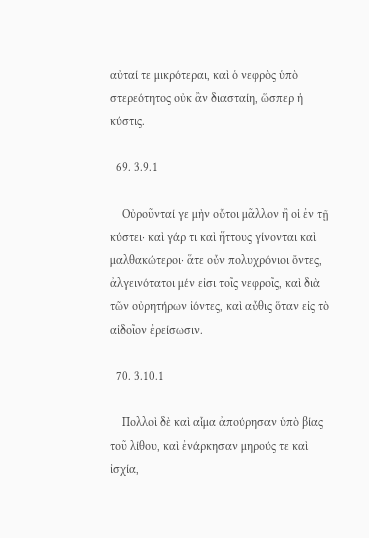αὐταί τε μικρότεραι, καὶ ὁ νεφρὸς ὑπὸ στερεότητος οὐκ ἂν διασταίη, ὥσπερ ἡ κύστις.

  69. 3.9.1

    Οὐροῦνταί γε μὴν οὗτοι μᾶλλον ἢ οἱ ἐν τῇ κύστει· καὶ γάρ τι καὶ ἥττους γίνονται καὶ μαλθακώτεροι· ἅτε οὖν πολυχρόνιοι ὄντες, ἀλγεινότατοι μέν εἰσι τοῖς νεφροῖς, καὶ διὰ τῶν οὐρητήρων ἰόντες, καὶ αὖθις ὅταν εἰς τὸ αἰδοῖον ἐρείσωσιν.

  70. 3.10.1

    Πολλοὶ δὲ καὶ αἷμα ἀπούρησαν ὑπὸ βίας τοῦ λίθου, καὶ ἐνάρκησαν μηρούς τε καὶ ἰσχία,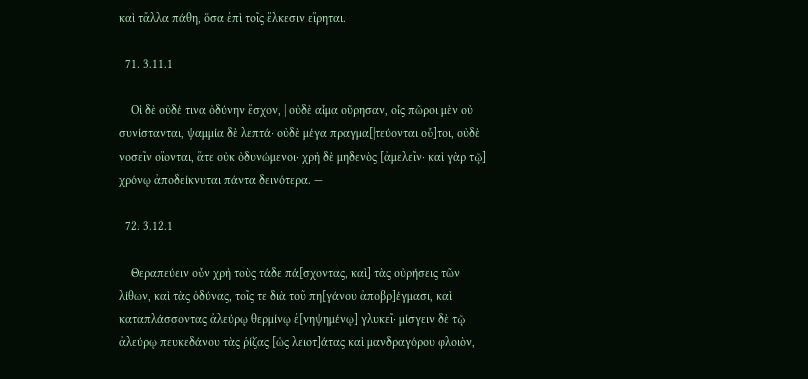καὶ τἄλλα πάθη, ὅσα ἐπὶ τοῖς ἕλκεσιν εἴρηται.

  71. 3.11.1

    Οἱ δὲ οὐδέ τινα ὀδύνην ἔσχον, | οὐδὲ αἷμα οὔρησαν, οἷς πῶροι μὲν οὐ συνίστανται, ψαμμία δὲ λεπτά· οὐδὲ μέγα πραγμα[|τεύονται οὗ]τοι, οὐδὲ νοσεῖν οἴονται, ἅτε οὐκ ὀδυνώμενοι· χρὴ δὲ μηδενὸς [ἀμελεῖν· καὶ γὰρ τῷ] χρόνῳ ἀποδείκνυται πάντα δεινότερα. —

  72. 3.12.1

    Θεραπεύειν οὖν χρὴ τοὺς τάδε πά[σχοντας, καὶ] τὰς οὐρήσεις τῶν λίθων, καὶ τὰς ὀδύνας, τοῖς τε διὰ τοῦ πη[γάνου ἀποβρ]έγμασι, καὶ καταπλάσσοντας ἀλεύρῳ θερμίνῳ ἐ[νηψημένῳ] γλυκεῖ· μίσγειν δὲ τῷ ἀλεύρῳ πευκεδάνου τὰς ῥίζας [ὡς λειοτ]άτας καὶ μανδραγόρου φλοιὸν,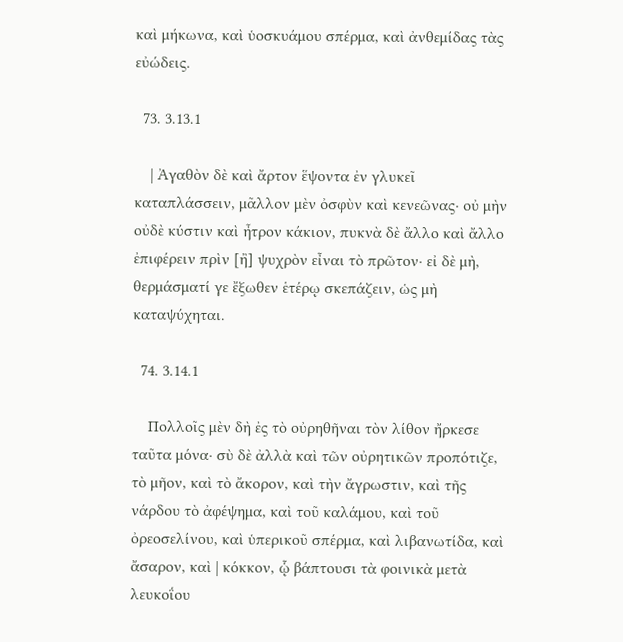καὶ μήκωνα, καὶ ὑοσκυάμου σπέρμα, καὶ ἀνθεμίδας τὰς εὐώδεις.

  73. 3.13.1

    | Ἀγαθὸν δὲ καὶ ἄρτον ἕψοντα ἐν γλυκεῖ καταπλάσσειν, μᾶλλον μὲν ὀσφὺν καὶ κενεῶνας· οὐ μὴν οὐδὲ κύστιν καὶ ἦτρον κάκιον, πυκνὰ δὲ ἄλλο καὶ ἄλλο ἐπιφέρειν πρὶν [ἢ] ψυχρὸν εἶναι τὸ πρῶτον· εἰ δὲ μὴ, θερμάσματί γε ἔξωθεν ἑτέρῳ σκεπάζειν, ὡς μὴ καταψύχηται.

  74. 3.14.1

    Πολλοῖς μὲν δὴ ἐς τὸ οὐρηθῆναι τὸν λίθον ἤρκεσε ταῦτα μόνα· σὺ δὲ ἀλλὰ καὶ τῶν οὐρητικῶν προπότιζε, τὸ μῆον, καὶ τὸ ἄκορον, καὶ τὴν ἄγρωστιν, καὶ τῆς νάρδου τὸ ἀφέψημα, καὶ τοῦ καλάμου, καὶ τοῦ ὀρεοσελίνου, καὶ ὑπερικοῦ σπέρμα, καὶ λιβανωτίδα, καὶ ἄσαρον, καὶ | κόκκον, ᾧ βάπτουσι τὰ φοινικὰ μετὰ λευκοΐου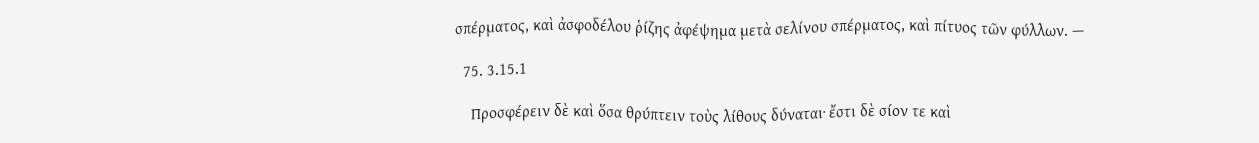σπέρματος, καὶ ἀσφοδέλου ῥίζης ἀφέψημα μετὰ σελίνου σπέρματος, καὶ πίτυος τῶν φύλλων. —

  75. 3.15.1

    Προσφέρειν δὲ καὶ ὅσα θρύπτειν τοὺς λίθους δύναται· ἔστι δὲ σίον τε καὶ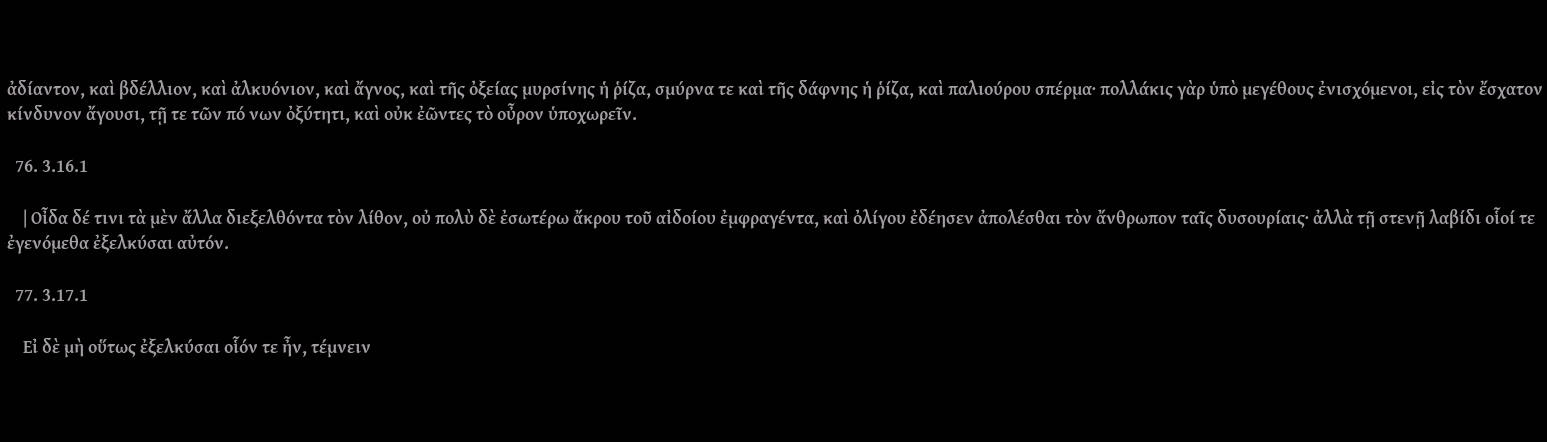ἀδίαντον, καὶ βδέλλιον, καὶ ἀλκυόνιον, καὶ ἄγνος, καὶ τῆς ὀξείας μυρσίνης ἡ ῥίζα, σμύρνα τε καὶ τῆς δάφνης ἡ ῥίζα, καὶ παλιούρου σπέρμα· πολλάκις γὰρ ὑπὸ μεγέθους ἐνισχόμενοι, εἰς τὸν ἔσχατον κίνδυνον ἄγουσι, τῇ τε τῶν πό νων ὀξύτητι, καὶ οὐκ ἐῶντες τὸ οὖρον ὑποχωρεῖν.

  76. 3.16.1

    | Οἶδα δέ τινι τὰ μὲν ἄλλα διεξελθόντα τὸν λίθον, οὐ πολὺ δὲ ἐσωτέρω ἄκρου τοῦ αἰδοίου ἐμφραγέντα, καὶ ὀλίγου ἐδέησεν ἀπολέσθαι τὸν ἄνθρωπον ταῖς δυσουρίαις· ἀλλὰ τῇ στενῇ λαβίδι οἷοί τε ἐγενόμεθα ἐξελκύσαι αὐτόν.

  77. 3.17.1

    Εἰ δὲ μὴ οὕτως ἐξελκύσαι οἷόν τε ἦν, τέμνειν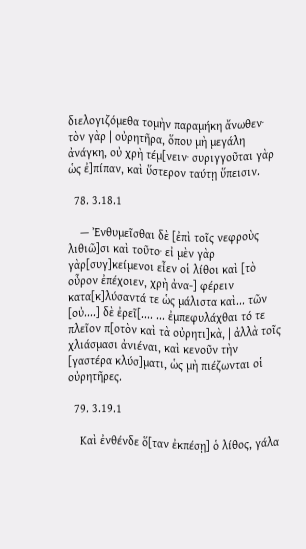διελογιζόμεθα τομὴν παραμήκη ἄνωθεν· τὸν γὰρ | οὐρητῆρα, ὅπου μὴ μεγάλη ἀνάγκη, οὐ χρὴ τέμ[νειν· συριγγοῦται γὰρ ὡς ἐ]πίπαν, καὶ ὕστερον ταύτῃ ὕπεισιν.

  78. 3.18.1

    — Ἐνθυμεῖσθαι δὲ [ἐπὶ τοῖς νεφροὺς λιθιῶ]σι καὶ τοῦτο· εἰ μὲν γὰρ γὰρ[συγ]κείμενοι εἶεν οἱ λίθοι καὶ [τὸ οὖρον ἐπέχοιεν, χρὴ ἀνα-] φέρειν κατα[κ]λύσαντά τε ὡς μάλιστα καὶ... τῶν [οὐ....] δὲ ἐρεῖ[.... ... ἐμπεφυλάχθαι τό τε πλεῖον π[οτὸν καὶ τὰ οὐρητι]κὰ, | ἀλλὰ τοῖς χλιάσμασι ἀνιέναι, καὶ κενοῦν τὴν [γαστέρα κλύσ]ματι, ὡς μὴ πιέζωνται οἱ οὐρητῆρες.

  79. 3.19.1

    Καὶ ἐνθένδε ὅ[ταν ἐκπέσῃ] ὁ λίθος, γάλα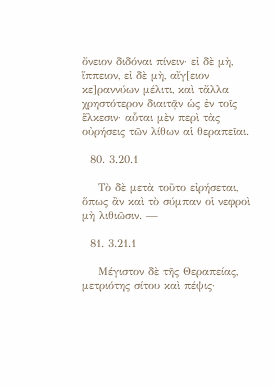ὄνειον διδόναι πίνειν· εἰ δὲ μὴ, ἵππειον, εἰ δὲ μὴ, αἴγ[ειον κε]ραννύων μέλιτι, καὶ τἄλλα χρηστότερον διαιτᾷν ὡς ἐν τοῖς ἕλκεσιν· αὗται μὲν περὶ τὰς οὐρήσεις τῶν λίθων αἱ θεραπεῖαι.

  80. 3.20.1

    Τὸ δὲ μετὰ τοῦτο εἰρήσεται, ὅπως ἂν καὶ τὸ σύμπαν οἱ νεφροὶ μὴ λιθιῶσιν. —

  81. 3.21.1

    Μέγιστον δὲ τῆς Θεραπείας, μετριότης σίτου καὶ πέψις·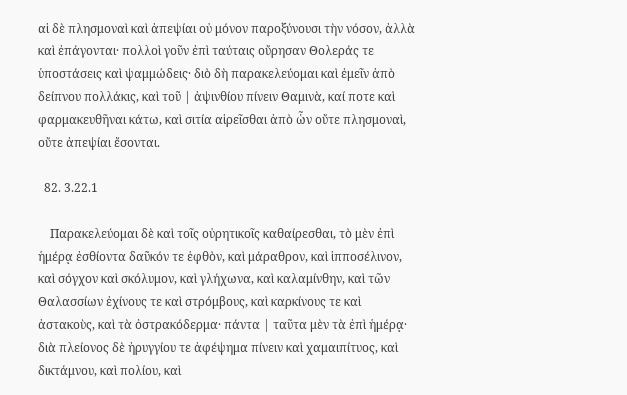αἱ δὲ πλησμοναὶ καὶ ἀπεψίαι οὐ μόνον παροξύνουσι τὴν νόσον, ἀλλὰ καὶ ἐπάγονται· πολλοὶ γοῦν ἐπὶ ταύταις οὔρησαν Θολεράς τε ὑποστάσεις καὶ ψαμμώδεις· διὸ δὴ παρακελεύομαι καὶ ἐμεῖν ἀπὸ δείπνου πολλάκις, καὶ τοῦ | ἀψινθίου πίνειν Θαμινὰ, καί ποτε καὶ φαρμακευθῆναι κάτω, καὶ σιτία αἱρεῖσθαι ἀπὸ ὧν οὔτε πλησμοναὶ, οὔτε ἀπεψίαι ἔσονται.

  82. 3.22.1

    Παρακελεύομαι δὲ καὶ τοῖς οὐρητικοῖς καθαίρεσθαι, τὸ μὲν ἐπὶ ἡμέρᾳ ἐσθίοντα δαῦκόν τε ἑφθὸν, καὶ μάραθρον, καὶ ἱπποσέλινον, καὶ σόγχον καὶ σκόλυμον, καὶ γλήχωνα, καὶ καλαμίνθην, καὶ τῶν Θαλασσίων ἐχίνους τε καὶ στρόμβους, καὶ καρκίνους τε καὶ ἀστακοὺς, καὶ τὰ ὀστρακόδερμα· πάντα | ταῦτα μὲν τὰ ἐπὶ ἡμέρᾳ· διὰ πλείονος δὲ ἠρυγγίου τε ἀφέψημα πίνειν καὶ χαμαιπίτυος, καὶ δικτάμνου, καὶ πολίου, καὶ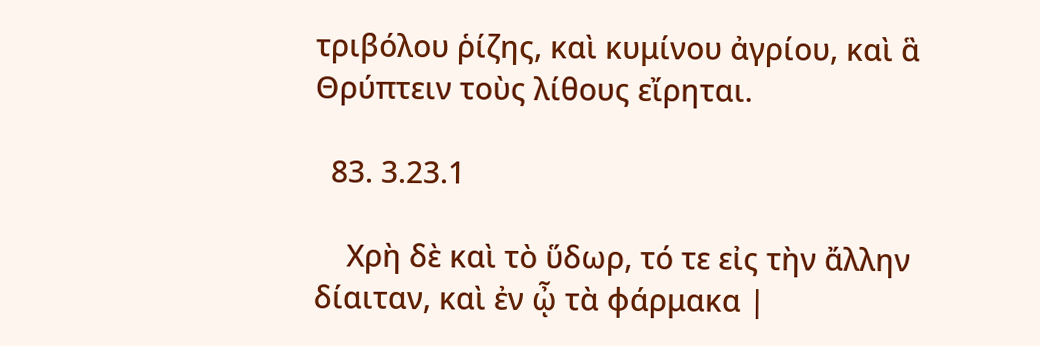τριβόλου ῥίζης, καὶ κυμίνου ἀγρίου, καὶ ἃ Θρύπτειν τοὺς λίθους εἴρηται.

  83. 3.23.1

    Χρὴ δὲ καὶ τὸ ὕδωρ, τό τε εἰς τὴν ἄλλην δίαιταν, καὶ ἐν ᾦ τὰ φάρμακα |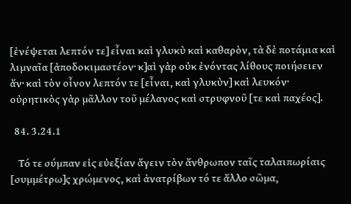[ἐνέψεται λεπτόν τε] εἶναι καὶ γλυκὺ καὶ καθαρὸν, τὰ δὲ ποτάμια καὶ λιμναῖα [ἀποδοκιμαστέον· κ]αὶ γὰρ οὐκ ἐνόντας λίθους ποιήσειεν ἄν· καὶ τὸν οἶνον λεπτόν τε [εἶναι, καὶ γλυκὺν] καὶ λευκόν· οὐρητικὸς γὰρ μᾶλλον τοῦ μέλανος καὶ στρυφνοῦ [τε καὶ παχέος].

  84. 3.24.1

    Τό τε σύμπαν εἰς εὐεξίαν ἄγειν τὸν ἄνθρωπον ταῖς ταλαιπωρίαις [συμμέτρω]ς χρώμενος, καὶ ἀνατρίβων τό τε ἄλλο σῶμα,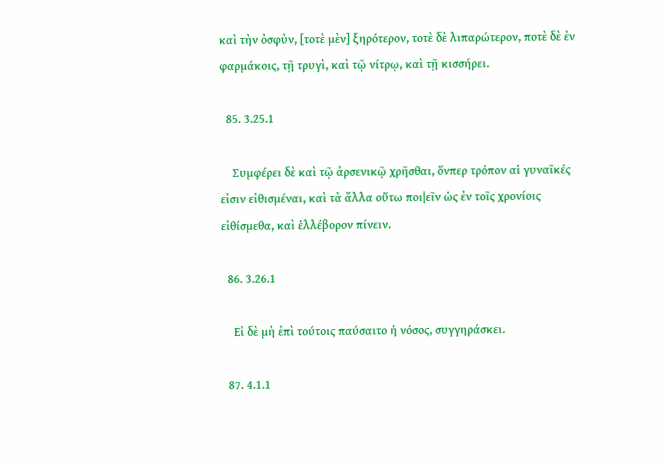καὶ τὴν ὀσφὺν, [τοτὲ μὲν] ξηρότερον, τοτὲ δὲ λιπαρώτερον, ποτὲ δὲ ἐν φαρμάκοις, τῇ τρυγὶ, καὶ τῷ νίτρῳ, καὶ τῇ κισσήρει.

  85. 3.25.1

    Συμφέρει δὲ καὶ τῷ ἀρσενικῷ χρῆσθαι, ὅνπερ τρόπον αἱ γυναῖκές εἰσιν εἰθισμέναι, καὶ τὰ ἄλλα οὕτω ποι|εῖν ὡς ἐν τοῖς χρονίοις εἰθίσμεθα, καὶ ἑλλέβορον πίνειν.

  86. 3.26.1

    Εἰ δὲ μὴ ἐπὶ τούτοις παύσαιτο ἡ νόσος, συγγηράσκει.

  87. 4.1.1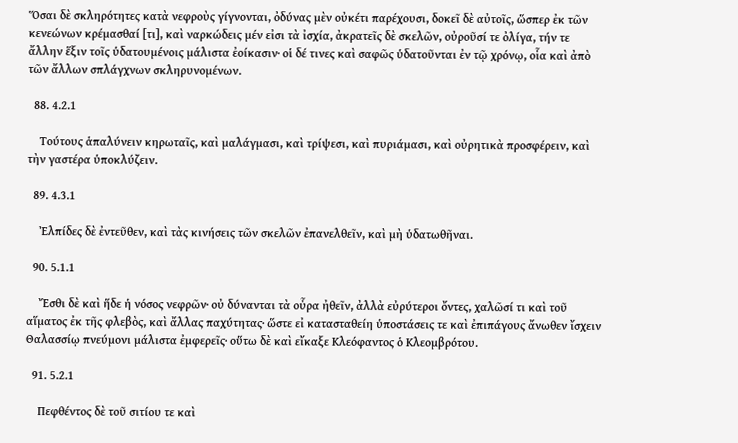Ὅσαι δὲ σκληρότητες κατὰ νεφροὺς γίγνονται, ὀδύνας μὲν οὐκέτι παρέχουσι, δοκεῖ δὲ αὐτοῖς, ὥσπερ ἐκ τῶν κενεώνων κρέμασθαί [τι], καὶ ναρκώδεις μέν εἰσι τὰ ἰσχία, ἀκρατεῖς δὲ σκελῶν, οὐροῦσί τε ὀλίγα, τήν τε ἄλλην ἕξιν τοῖς ὑδατουμένοις μάλιστα ἐοίκασιν· οἱ δέ τινες καὶ σαφῶς ὑδατοῦνται ἐν τῷ χρόνῳ, οἷα καὶ ἀπὸ τῶν ἄλλων σπλάγχνων σκληρυνομένων.

  88. 4.2.1

    Τούτους ἁπαλύνειν κηρωταῖς, καὶ μαλάγμασι, καὶ τρίψεσι, καὶ πυριάμασι, καὶ οὐρητικὰ προσφέρειν, καὶ τὴν γαστέρα ὑποκλύζειν.

  89. 4.3.1

    Ἐλπίδες δὲ ἐντεῦθεν, καὶ τὰς κινήσεις τῶν σκελῶν ἐπανελθεῖν, καὶ μὴ ὑδατωθῆναι.

  90. 5.1.1

    Ἔσθι δὲ καὶ ἥδε ἡ νόσος νεφρῶν· οὐ δύνανται τὰ οὗρα ἠθεῖν, ἀλλὰ εὐρύτεροι ὄντες, χαλῶσί τι καὶ τοῦ αἵματος ἐκ τῆς φλεβὸς, καὶ ἄλλας παχύτητας· ὥστε εἰ κατασταθείη ὑποστάσεις τε καὶ ἐπιπάγους ἄνωθεν ἴσχειν Θαλασσίῳ πνεύμονι μάλιστα ἐμφερεῖς· οὕτω δὲ καὶ εἴκαξε Κλεόφαντος ὁ Κλεομβρότου.

  91. 5.2.1

    Πεφθέντος δὲ τοῦ σιτίου τε καὶ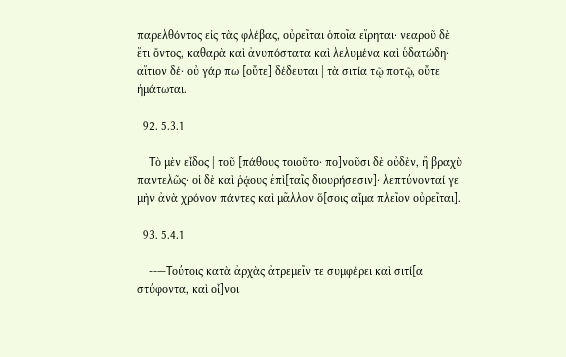παρελθόντος εἰς τὰς φλέβας, οὐρεῖται ὁποῖα εἴρηται· νεαροῦ δὲ ἔτι ὄντος, καθαρὰ καὶ ἀνυπόστατα καὶ λελυμένα καὶ ὑδατώδη· αἴτιον δέ· οὐ γάρ πω [οὔτε] δέδευται | τὰ σιτία τῷ ποτῷ, οὔτε ἡμάτωται.

  92. 5.3.1

    Τὸ μὲν εἶδος | τοῦ [πάθους τοιοῦτο· πο]νοῦσι δὲ οὐδὲν, ἢ βραχὺ παντελῶς· οἱ δὲ καὶ ῥᾴους ἐπὶ[ταῖς διουρήσεσιν]· λεπτύνονταί γε μὴν ἀνὰ χρόνον πάντες καὶ μᾶλλον ὅ[σοις αἶμα πλεῖον οὐρεῖται].

  93. 5.4.1

    --—Τούτοις κατὰ ἀρχὰς ἀτρεμεῖν τε συμφέρει καὶ σιτί[α στύφοντα, καὶ οἶ]νοι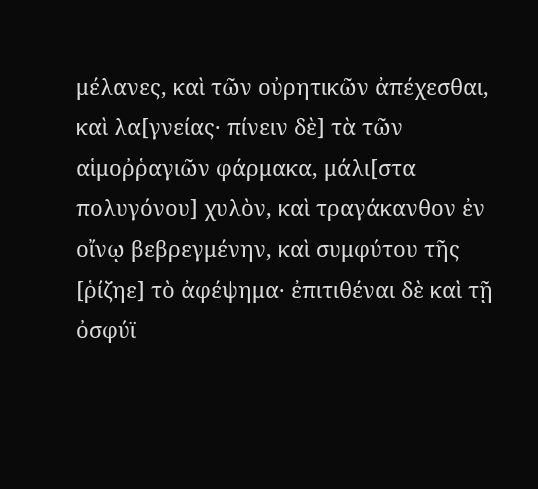μέλανες, καὶ τῶν οὐρητικῶν ἀπέχεσθαι, καὶ λα[γνείας· πίνειν δὲ] τὰ τῶν αἱμοῤῥαγιῶν φάρμακα, μάλι[στα πολυγόνου] χυλὸν, καὶ τραγάκανθον ἐν οἴνῳ βεβρεγμένην, καὶ συμφύτου τῆς [ῥίζηε] τὸ ἀφέψημα· ἐπιτιθέναι δὲ καὶ τῇ ὀσφύϊ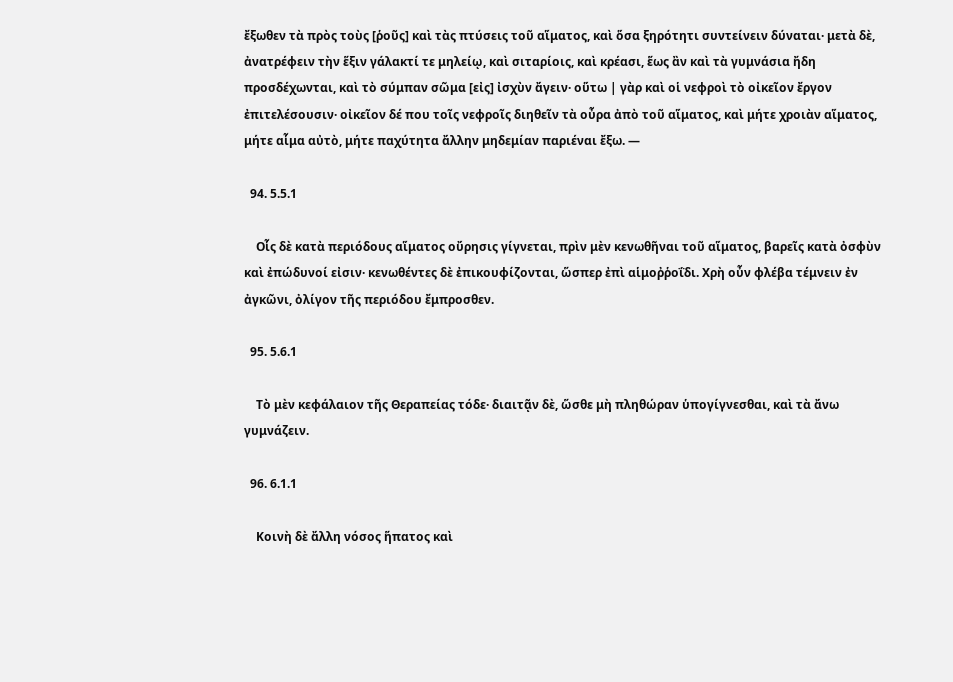ἔξωθεν τὰ πρὸς τοὺς [ῥοῦς] καὶ τὰς πτύσεις τοῦ αἵματος, καὶ ὅσα ξηρότητι συντείνειν δύναται· μετὰ δὲ, ἀνατρέφειν τὴν ἕξιν γάλακτί τε μηλείῳ, καὶ σιταρίοις, καὶ κρέασι, ἕως ἂν καὶ τὰ γυμνάσια ἤδη προσδέχωνται, καὶ τὸ σύμπαν σῶμα [εἰς] ἰσχὺν ἄγειν· οὕτω | γὰρ καὶ οἱ νεφροὶ τὸ οἰκεῖον ἔργον ἐπιτελέσουσιν· οἰκεῖον δέ που τοῖς νεφροῖς διηθεῖν τὰ οὖρα ἀπὸ τοῦ αἵματος, καὶ μήτε χροιὰν αἵματος, μήτε αἷμα αὐτὸ, μήτε παχύτητα ἄλλην μηδεμίαν παριέναι ἔξω. —

  94. 5.5.1

    Οἷς δὲ κατὰ περιόδους αἵματος οὔρησις γίγνεται, πρὶν μὲν κενωθῆναι τοῦ αἵματος, βαρεῖς κατὰ ὀσφὺν καὶ ἐπώδυνοί εἰσιν· κενωθέντες δὲ ἐπικουφίζονται, ὥσπερ ἐπὶ αἱμοῤῥοΐδι. Χρὴ οὖν φλέβα τέμνειν ἐν ἀγκῶνι, ὀλίγον τῆς περιόδου ἔμπροσθεν.

  95. 5.6.1

    Τὸ μὲν κεφάλαιον τῆς Θεραπείας τόδε· διαιτᾷν δὲ, ὥσθε μὴ πληθώραν ὑπογίγνεσθαι, καὶ τὰ ἄνω γυμνάζειν.

  96. 6.1.1

    Κοινὴ δὲ ἄλλη νόσος ἥπατος καὶ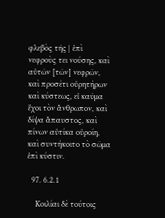φλεβὸς τῆς | ἐπὶ νεφροὺς τει νούσης, καὶ αὐτῶν [τῶν] νεφρῶν, καὶ προσέτι οὐρητήρων καὶ κύστεως, εἰ καῦμα ἔχοι τὸν ἄνθρωπον, καὶ δίψα ἄπαυστος, καὶ πίνων αὐτίκα οὐροίη, καὶ συντήκοιτο τὸ σῶμα ἐπὶ κύστιν.

  97. 6.2.1

    Κοιλίαι δὲ τούτοις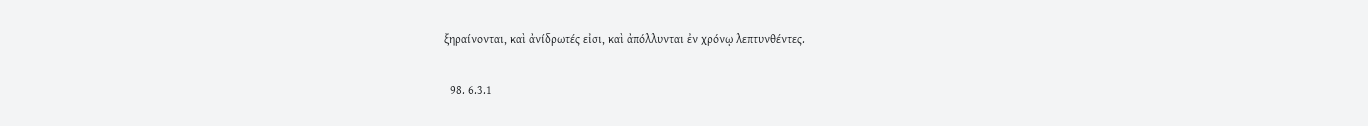ξηραίνονται, καὶ ἀνίδρωτές εἰσι, καὶ ἀπόλλυνται ἐν χρόνῳ λεπτυνθέντες.

  98. 6.3.1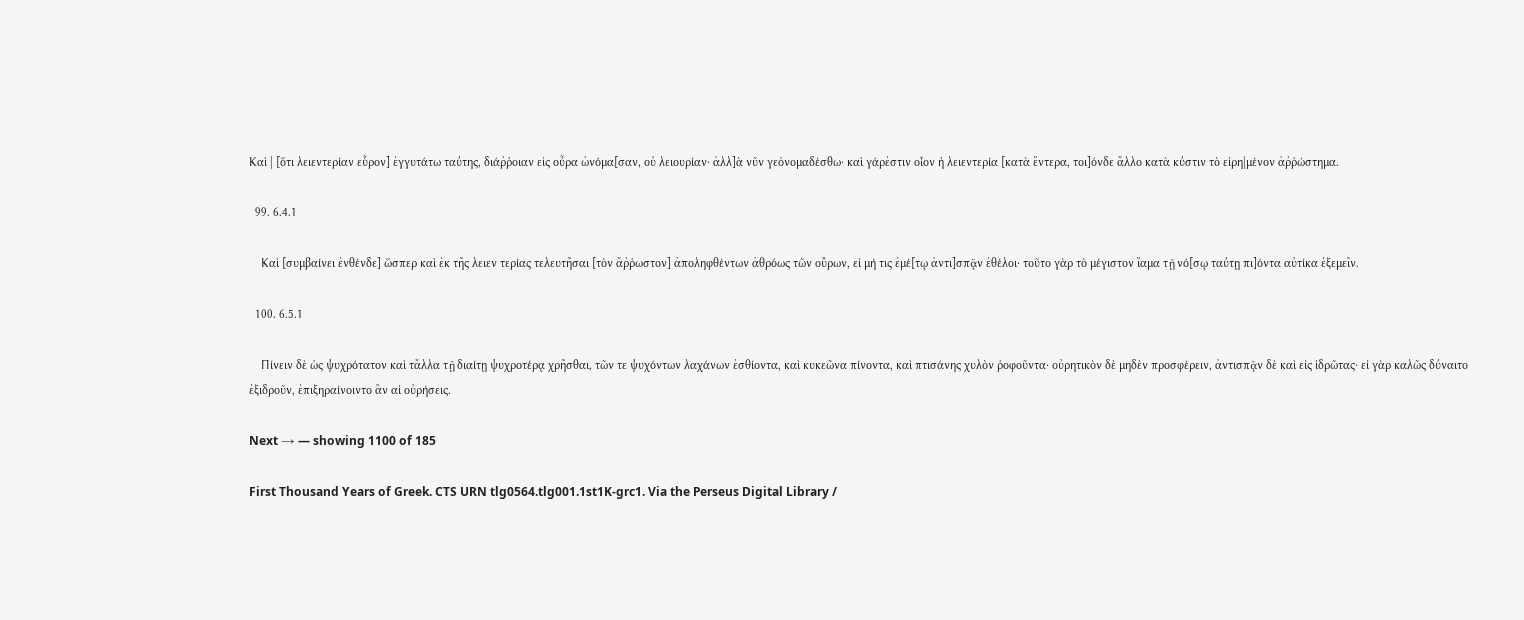Καὶ | [ὅτι λειεντερίαν εὗρον] ἐγγυτάτω ταύτης, διάῤῥοιαν εἰς οὖρα ὠνόμα[σαν, οὐ λειουρίαν· ἀλλ]ὰ νῦν γεὀνομαδέσθω· καὶ γάρἐστιν οἷον ἡ λειεντερία [κατὰ ἔντερα, τοι]όνδε ἄλλο κατὰ κύστιν τὸ εἰρη|μένον ἀῤῥώστημα.

  99. 6.4.1

    Καὶ [συμβαίνει ἐνθένδε] ὥσπερ καὶ ἐκ τῆς λειεν τερίας τελευτῆσαι [τὸν ἄῤῥωστον] ἀποληφθέντων ἀθρόως τῶν οὔρων, εἰ μή τις ἐμέ[τῳ ἀντι]σπᾷν ἐθέλοι· τοῦτο γὰρ τὸ μέγιστον ἴαμα τῇ νό[σῳ ταύτῃ πι]όντα αὐτίκα ἐξεμεῖν.

  100. 6.5.1

    Πίνειν δὲ ὡς ψυχρότατον καὶ τἄλλα τῇ διαίτῃ ψυχροτέρᾳ χρῆσθαι, τῶν τε ψυχόντων λαχάνων ἐσθίοντα, καὶ κυκεῶνα πίνοντα, καὶ πτισάνης χυλὸν ῥοφοῦντα· οὐρητικὸν δὲ μηδὲν προσφέρειν, ἀντισπᾷν δὲ καὶ εἰς ἱδρῶτας· εἰ γὰρ καλῶς δύναιτο ἐξιδροῦν, ἐπιξηραίνοιντο ἂν αἱ οὐρήσεις.

Next → — showing 1100 of 185

First Thousand Years of Greek. CTS URN tlg0564.tlg001.1st1K-grc1. Via the Perseus Digital Library /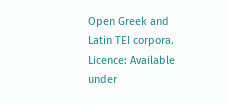Open Greek and Latin TEI corpora. Licence: Available under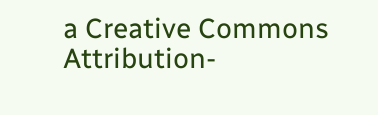a Creative Commons Attribution-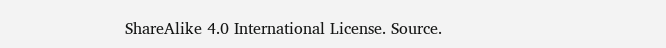ShareAlike 4.0 International License. Source.